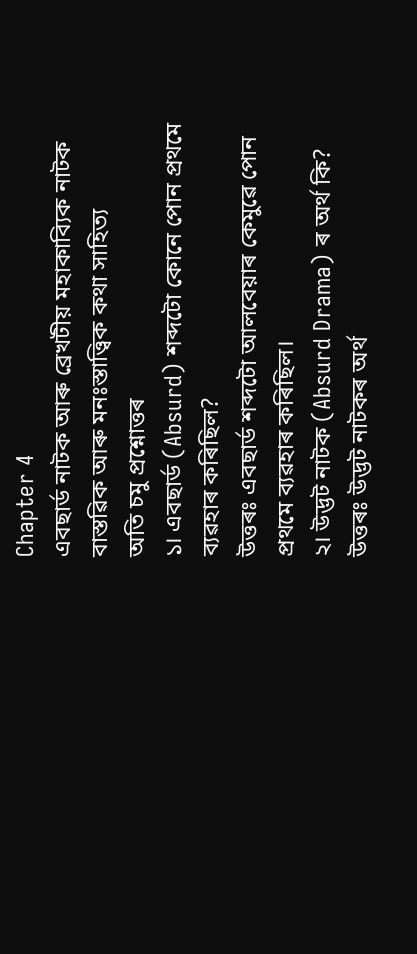Chapter 4
এবছার্ড নাটক আৰু ব্রেখটীয় মহাকাব্যিক নাটক
বাস্তৱিক আৰু মনঃস্তাত্ত্বিক কথা সাহিত্য
অতি চমু প্রশ্নোত্তৰ
১। এবছার্ড (Absurd) শব্দটো কোনে পোন প্রথমে ব্যৱহাৰ কৰিছিল?
উত্তৰঃ এবছার্ড শব্দটো আলবেয়াৰ কেমুৱে পোন প্রথমে ব্যৱহাৰ কৰিছিল।
২। উদ্ভট নাটক (Absurd Drama) ৰ অৰ্থ কি?
উত্তৰঃ উদ্ভট নাটকৰ অৰ্থ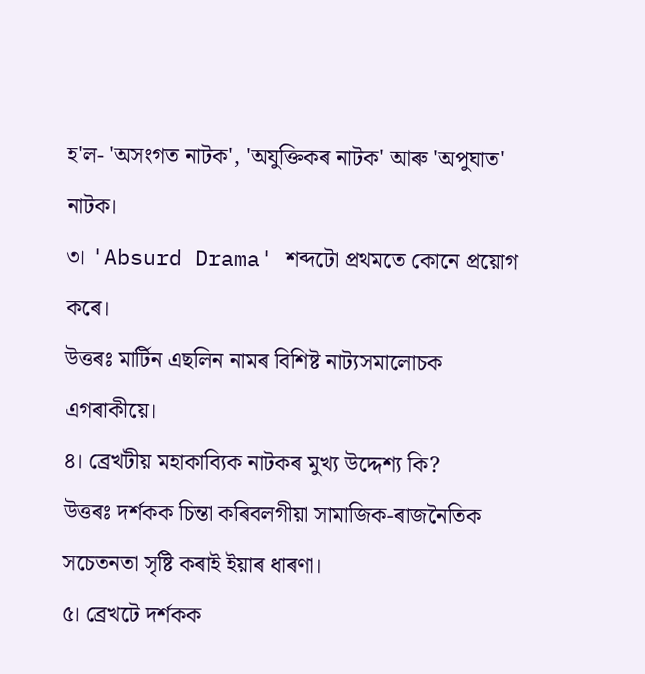হ'ল- 'অসংগত নাটক', 'অযুক্তিকৰ নাটক' আৰু 'অপুঘাত' নাটক।
৩। 'Absurd Drama' শব্দটো প্রথমতে কোনে প্রয়োগ কৰে।
উত্তৰঃ মার্টিন এছলিন নামৰ বিশিষ্ট নাট্যসমালোচক এগৰাকীয়ে।
৪। ব্রেখটীয় মহাকাব্যিক নাটকৰ মুখ্য উদ্দেশ্য কি?
উত্তৰঃ দৰ্শকক চিন্তা কৰিবলগীয়া সামাজিক-ৰাজনৈতিক সচেতনতা সৃষ্টি কৰাই ইয়াৰ ধাৰণা।
৫। ব্রেখটে দর্শকক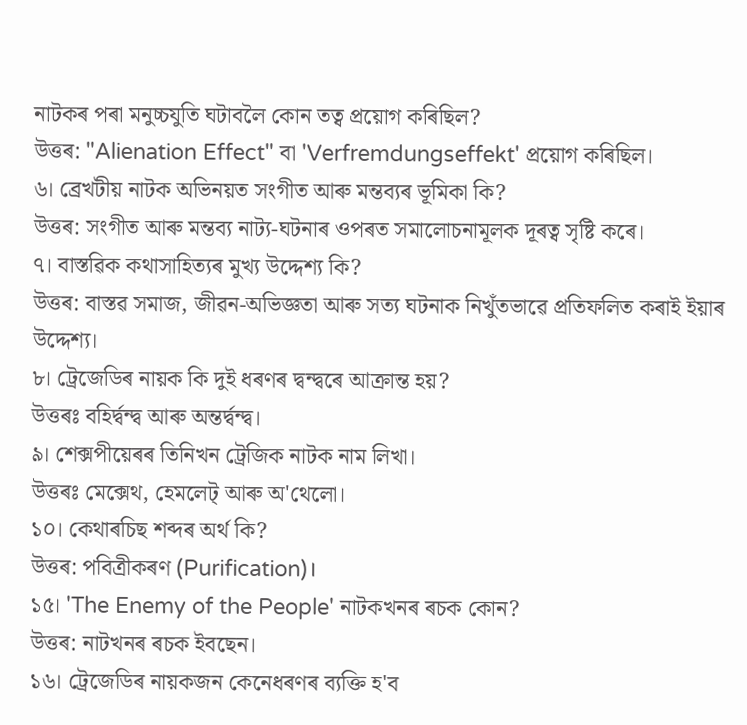নাটকৰ পৰা মনুচ্চযুতি ঘটাবলৈ কোন তত্ব প্রয়োগ কৰিছিল?
উত্তৰ: "Alienation Effect" বা 'Verfremdungseffekt' প্রয়োগ কৰিছিল।
৬। ব্রেখটীয় নাটক অভিনয়ত সংগীত আৰু মন্তব্যৰ ভূমিকা কি?
উত্তৰ: সংগীত আৰু মন্তব্য নাট্য-ঘটনাৰ ওপৰত সমালোচনামূলক দূৰত্ব সৃষ্টি কৰে।
৭। বাস্তৱিক কথাসাহিত্যৰ মুখ্য উদ্দেশ্য কি?
উত্তৰ: বাস্তৱ সমাজ, জীৱন-অভিজ্ঞতা আৰু সত্য ঘটনাক নিখুঁতভাৱে প্রতিফলিত কৰাই ইয়াৰ উদ্দেশ্য।
৮। ট্রেজেডিৰ নায়ক কি দুই ধৰণৰ দ্বন্দ্বৰে আক্ৰান্ত হয়?
উত্তৰঃ বহির্দ্বন্দ্ব আৰু অন্তর্দ্বন্দ্ব।
৯। শেক্সপীয়েৰৰ তিনিখন ট্রেজিক নাটক নাম লিখা।
উত্তৰঃ মেক্সেথ, হেমলেট্ আৰু অ'থেলো।
১০। কেথাৰচিছ শব্দৰ অৰ্থ কি?
উত্তৰ: পবিত্ৰীকৰণ (Purification)।
১৫। 'The Enemy of the People' নাটকখনৰ ৰচক কোন?
উত্তৰ: নাটখনৰ ৰচক ইবছেন।
১৬। ট্রেজেডিৰ নায়কজন কেনেধৰণৰ ব্যক্তি হ'ব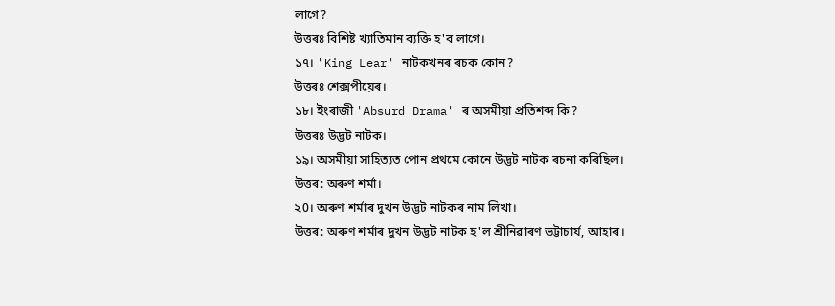লাগে?
উত্তৰঃ বিশিষ্ট খ্যাতিমান ব্যক্তি হ'ব লাগে।
১৭। 'King Lear' নাটকখনৰ ৰচক কোন?
উত্তৰঃ শেক্সপীয়েৰ।
১৮। ইংৰাজী 'Absurd Drama' ৰ অসমীয়া প্রতিশব্দ কি?
উত্তৰঃ উদ্ভট নাটক।
১৯। অসমীয়া সাহিত্যত পোন প্রথমে কোনে উদ্ভট নাটক ৰচনা কৰিছিল।
উত্তৰ: অৰুণ শৰ্মা।
২0। অৰুণ শৰ্মাৰ দুখন উদ্ভট নাটকৰ নাম লিখা।
উত্তৰ: অৰুণ শৰ্মাৰ দুখন উদ্ভট নাটক হ'ল শ্রীনিৱাৰণ ভট্টাচার্য, আহাৰ।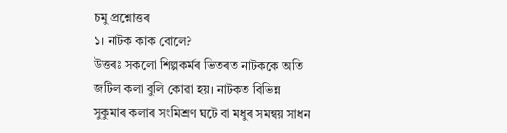চমু প্রশ্নোত্তৰ
১। নাটক কাক বোলে?
উত্তৰঃ সকলো শিল্পকৰ্মৰ ভিতৰত নাটককে অতি জটিল কলা বুলি কোৱা হয়। নাটকত বিভিন্ন সুকুমাৰ কলাৰ সংমিশ্রণ ঘটে বা মধুৰ সমন্বয় সাধন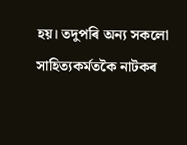হয়। তদুপৰি অন্য সকলো সাহিত্যকৰ্মতকৈ নাটকৰ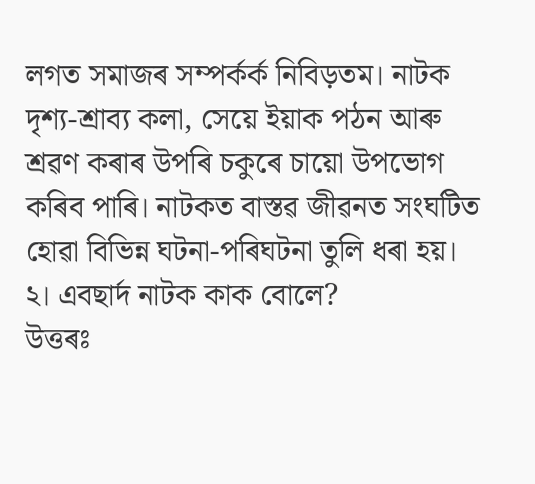লগত সমাজৰ সম্পৰ্কর্ক নিবিড়তম। নাটক দৃশ্য-শ্রাব্য কলা, সেয়ে ইয়াক পঠন আৰু শ্রৱণ কৰাৰ উপৰি চকুৰে চায়ো উপভোগ কৰিব পাৰি। নাটকত বাস্তৱ জীৱনত সংঘটিত হোৱা বিভিন্ন ঘটনা-পৰিঘটনা তুলি ধৰা হয়।
২। এবছার্দ নাটক কাক বোলে?
উত্তৰঃ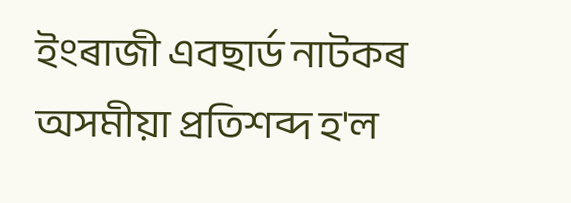ইংৰাজী এবছার্ড নাটকৰ অসমীয়া প্রতিশব্দ হ'ল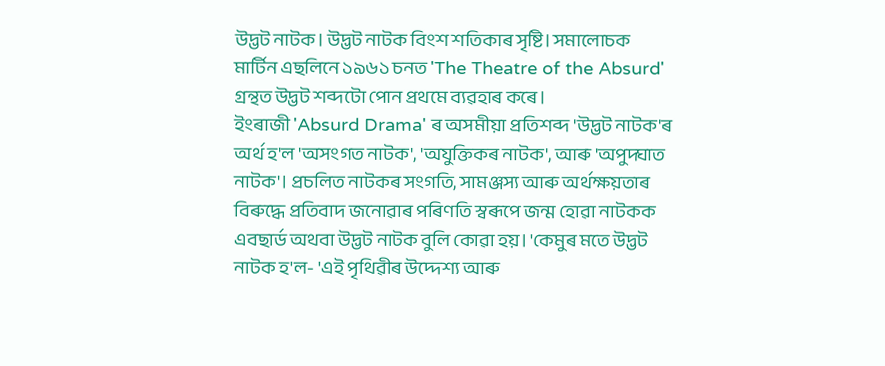উদ্ভট নাটক। উদ্ভট নাটক বিংশ শতিকাৰ সৃষ্টি। সমালোচক মার্টিন এছলিনে ১৯৬১ চনত 'The Theatre of the Absurd' গ্রন্থত উদ্ভট শব্দটো পোন প্রথমে ব্যৱহাৰ কৰে।
ইংৰাজী 'Absurd Drama' ৰ অসমীয়া প্রতিশব্দ 'উদ্ভট নাটক'ৰ অর্থ হ'ল 'অসংগত নাটক', 'অযুক্তিকৰ নাটক', আৰু 'অপুদ্ঘাত নাটক'। প্রচলিত নাটকৰ সংগতি, সামঞ্জস্য আৰু অৰ্থক্ষয়তাৰ বিৰুদ্ধে প্রতিবাদ জনোৱাৰ পৰিণতি স্বৰূপে জন্ম হোৱা নাটকক এবছার্ড অথবা উদ্ভট নাটক বুলি কোৱা হয়। 'কেমুৰ মতে উদ্ভট নাটক হ'ল- 'এই পৃথিৱীৰ উদ্দেশ্য আৰু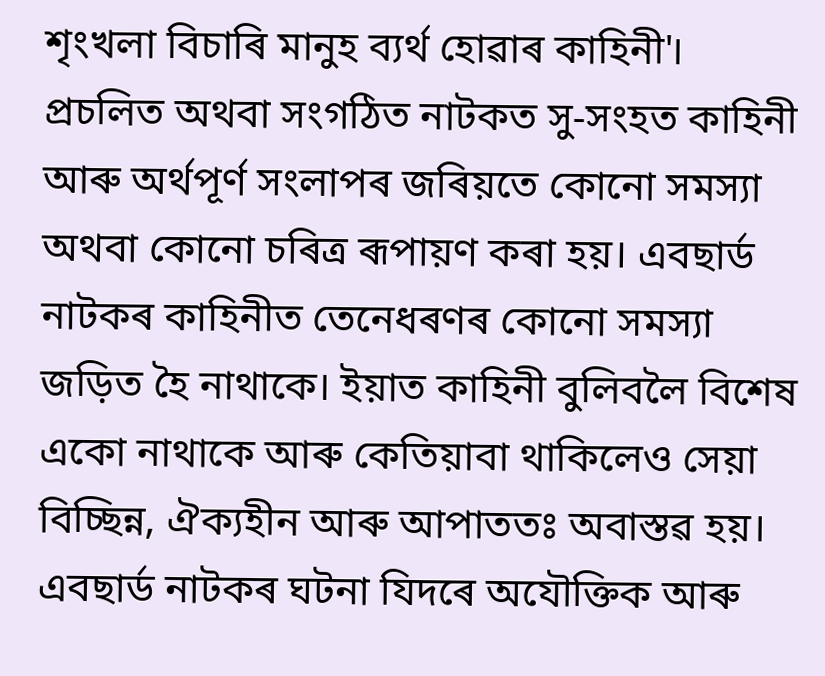শৃংখলা বিচাৰি মানুহ ব্যর্থ হোৱাৰ কাহিনী'। প্রচলিত অথবা সংগঠিত নাটকত সু-সংহত কাহিনী আৰু অর্থপূর্ণ সংলাপৰ জৰিয়তে কোনো সমস্যা অথবা কোনো চৰিত্ৰ ৰূপায়ণ কৰা হয়। এবছার্ড নাটকৰ কাহিনীত তেনেধৰণৰ কোনো সমস্যা জড়িত হৈ নাথাকে। ইয়াত কাহিনী বুলিবলৈ বিশেষ একো নাথাকে আৰু কেতিয়াবা থাকিলেও সেয়া বিচ্ছিন্ন, ঐক্যহীন আৰু আপাততঃ অবাস্তৱ হয়। এবছাৰ্ড নাটকৰ ঘটনা যিদৰে অযৌক্তিক আৰু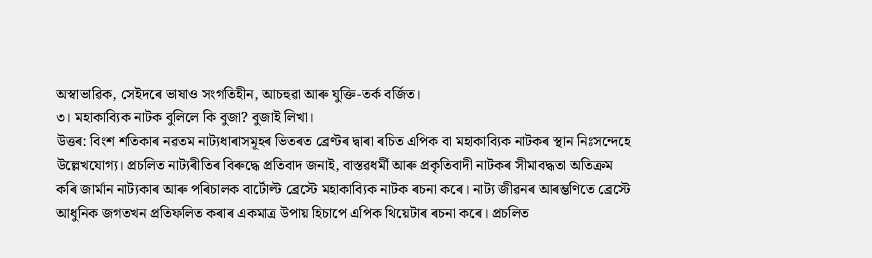অস্বাভাৱিক, সেইদৰে ভাষাও সংগতিহীন, আচহুৱা আৰু যুক্তি-তর্ক বর্জিত।
৩। মহাকাব্যিক নাটক বুলিলে কি বুজা? বুজাই লিখা।
উত্তৰ: বিংশ শতিকাৰ নৱতম নাট্যধাৰাসমূহৰ ভিতৰত ব্ৰেণ্টৰ দ্বাৰা ৰচিত এপিক বা মহাকাব্যিক নাটকৰ স্থান নিঃসন্দেহে উল্লেখযোগ্য। প্রচলিত নাট্যৰীতিৰ বিৰুদ্ধে প্রতিবাদ জনাই, বাস্তৱধর্মী আৰু প্রকৃতিবাদী নাটকৰ সীমাবদ্ধতা অতিক্ৰম কৰি জাৰ্মান নাট্যকাৰ আৰু পৰিচালক বার্টোল্ট ব্রেস্টে মহাকাব্যিক নাটক ৰচনা কৰে। নাট্য জীৱনৰ আৰম্ভণিতে ব্রেস্টে আধুনিক জগতখন প্রতিফলিত কৰাৰ একমাত্র উপায় হিচাপে এপিক থিয়েটাৰ ৰচনা কৰে। প্ৰচলিত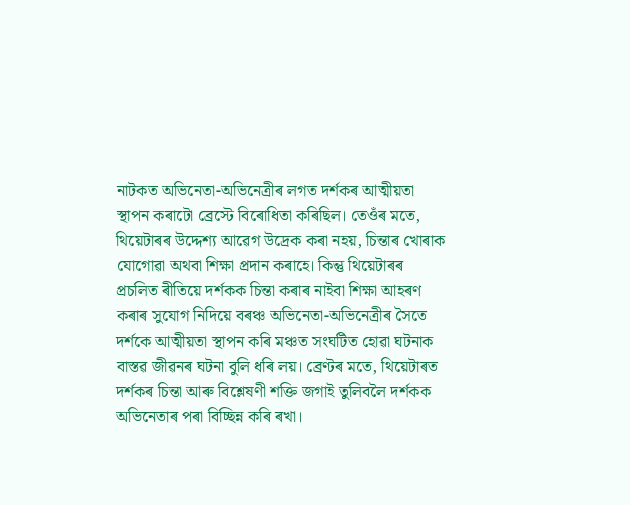নাটকত অভিনেতা-অভিনেত্ৰীৰ লগত দৰ্শকৰ আত্মীয়তা স্থাপন কৰাটো ব্রেস্টে বিৰোধিতা কৰিছিল। তেওঁৰ মতে, থিয়েটাৰৰ উদ্দেশ্য আৱেগ উদ্রেক কৰা নহয়, চিন্তাৰ খোৰাক যোগোৱা অথবা শিক্ষা প্রদান কৰাহে। কিন্তু থিয়েটাৰৰ প্ৰচলিত ৰীতিয়ে দৰ্শকক চিন্তা কৰাৰ নাইবা শিক্ষা আহৰণ কৰাৰ সুযোগ নিদিয়ে বৰঞ্চ অভিনেতা-অভিনেত্ৰীৰ সৈতে দর্শকে আত্মীয়তা স্থাপন কৰি মঞ্চত সংঘটিত হোৱা ঘটনাক বাস্তৱ জীৱনৰ ঘটনা বুলি ধৰি লয়। ব্ৰেণ্টৰ মতে, থিয়েটাৰত দৰ্শকৰ চিন্তা আৰু বিশ্লেষণী শক্তি জগাই তুলিবলৈ দৰ্শকক অভিনেতাৰ পৰা বিচ্ছিন্ন কৰি ৰখা।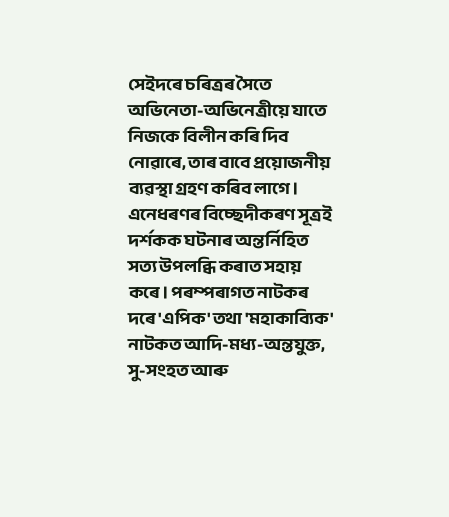সেইদৰে চৰিত্ৰৰ সৈতে অভিনেতা-অভিনেত্রীয়ে যাতে নিজকে বিলীন কৰি দিব নোৱাৰে, তাৰ বাবে প্রয়োজনীয় ব্যৱস্থা গ্রহণ কৰিব লাগে। এনেধৰণৰ বিচ্ছেদীকৰণ সূত্রই দর্শকক ঘটনাৰ অন্তর্নিহিত সত্য উপলব্ধি কৰাত সহায় কৰে। পৰম্পৰাগত নাটকৰ দৰে 'এপিক' তথা 'মহাকাব্যিক' নাটকত আদি-মধ্য-অন্তযুক্ত, সু-সংহত আৰু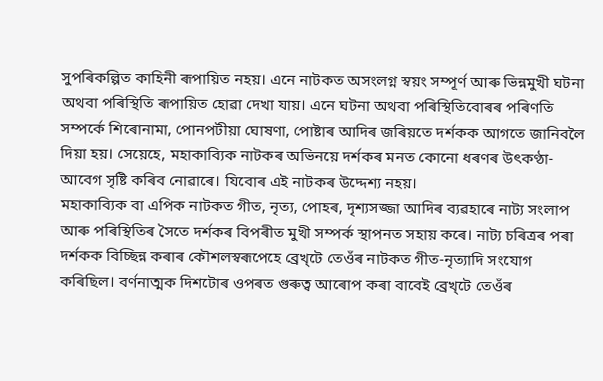সুপৰিকল্পিত কাহিনী ৰূপায়িত নহয়। এনে নাটকত অসংলগ্ন স্বয়ং সম্পূর্ণ আৰু ভিন্নমুখী ঘটনা অথবা পৰিস্থিতি ৰূপায়িত হোৱা দেখা যায়। এনে ঘটনা অথবা পৰিস্থিতিবোৰৰ পৰিণতি সম্পর্কে শিৰোনামা, পোনপটীয়া ঘোষণা, পোষ্টাৰ আদিৰ জৰিয়তে দর্শকক আগতে জানিবলৈ দিয়া হয়। সেয়েহে, মহাকাব্যিক নাটকৰ অভিনয়ে দৰ্শকৰ মনত কোনো ধৰণৰ উৎকণ্ঠা-আবেগ সৃষ্টি কৰিব নোৱাৰে। যিবোৰ এই নাটকৰ উদ্দেশ্য নহয়।
মহাকাব্যিক বা এপিক নাটকত গীত, নৃত্য, পোহৰ, দৃশ্যসজ্জা আদিৰ ব্যৱহাৰে নাট্য সংলাপ আৰু পৰিস্থিতিৰ সৈতে দর্শকৰ বিপৰীত মুখী সম্পর্ক স্থাপনত সহায় কৰে। নাট্য চৰিত্ৰৰ পৰা দর্শকক বিচ্ছিন্ন কৰাৰ কৌশলস্বৰূপেহে ব্রেখ্টে তেওঁৰ নাটকত গীত-নৃত্যাদি সংযোগ কৰিছিল। বর্ণনাত্মক দিশটোৰ ওপৰত গুৰুত্ব আৰোপ কৰা বাবেই ব্রেখ্টে তেওঁৰ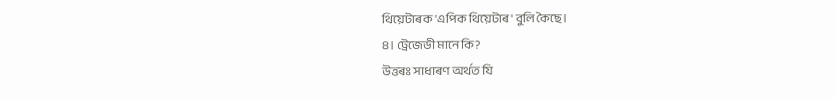থিয়েটাৰক 'এপিক থিয়েটাৰ' বুলি কৈছে।
৪। ট্রেজেডী মানে কি?
উত্তৰঃ সাধাৰণ অৰ্থত যি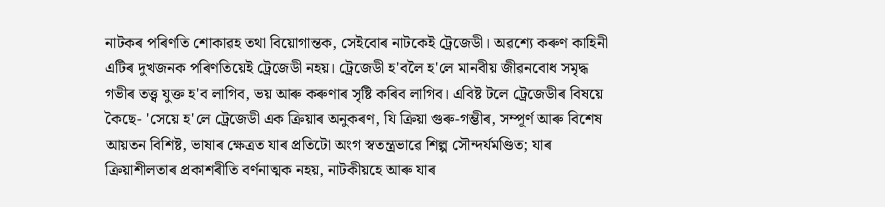নাটকৰ পৰিণতি শোকাৱহ তথা বিয়োগান্তক, সেইবোৰ নাটকেই ট্রেজেডী। অৱশ্যে কৰুণ কাহিনী এটিৰ দুখজনক পৰিণতিয়েই ট্রেজেডী নহয়। ট্রেজেডী হ'বলৈ হ'লে মানবীয় জীৱনবোধ সমৃদ্ধ গভীৰ তত্ত্ব যুক্ত হ'ব লাগিব, ভয় আৰু কৰুণাৰ সৃষ্টি কৰিব লাগিব। এবিষ্ট টলে ট্রেজেডীৰ বিষয়ে কৈছে- 'সেয়ে হ'লে ট্রেজেডী এক ক্ৰিয়াৰ অনুকৰণ, যি ক্রিয়া গুৰু-গম্ভীৰ, সম্পূর্ণ আৰু বিশেষ আয়তন বিশিষ্ট, ভাষাৰ ক্ষেত্ৰত যাৰ প্ৰতিটো অংগ স্বতন্ত্রভাৱে শিল্প সৌন্দর্যমণ্ডিত; যাৰ ক্রিয়াশীলতাৰ প্ৰকাশৰীতি বৰ্ণনাত্মক নহয়, নাটকীয়হে আৰু যাৰ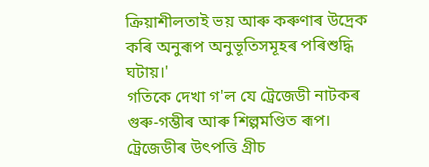ক্রিয়াশীলতাই ভয় আৰু কৰুণাৰ উদ্রেক কৰি অনুৰূপ অনুভূতিসমূহৰ পৰিশুদ্ধি ঘটায়।'
গতিকে দেখা গ'ল যে ট্রেজেডী নাটকৰ গুৰু-গম্ভীৰ আৰু শিল্পমণ্ডিত ৰূপ। ট্রেজেডীৰ উৎপত্তি গ্ৰীচ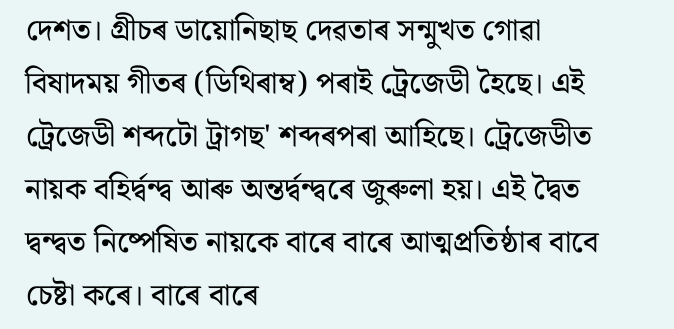দেশত। গ্ৰীচৰ ডায়োনিছাছ দেৱতাৰ সন্মুখত গোৱা বিষাদময় গীতৰ (ডিথিৰাম্ব) পৰাই ট্রেজেডী হৈছে। এই ট্রেজেডী শব্দটো ট্ৰাগছ' শব্দৰপৰা আহিছে। ট্রেজেডীত নায়ক বহির্দ্বন্দ্ব আৰু অন্তর্দ্বন্দ্বৰে জুৰুলা হয়। এই দ্বৈত দ্বন্দ্বত নিষ্পেষিত নায়কে বাৰে বাৰে আত্মপ্ৰতিষ্ঠাৰ বাবে চেষ্টা কৰে। বাৰে বাৰে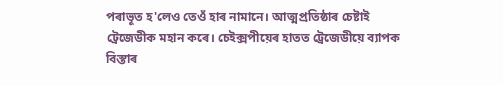পৰাভূত হ'লেও তেওঁ হাৰ নামানে। আত্মপ্রতিষ্ঠাৰ চেষ্টাই ট্রেজেডীক মহান কৰে। চেইক্সপীয়েৰ হাতত ট্রেজেডীয়ে ব্যাপক বিস্তাৰ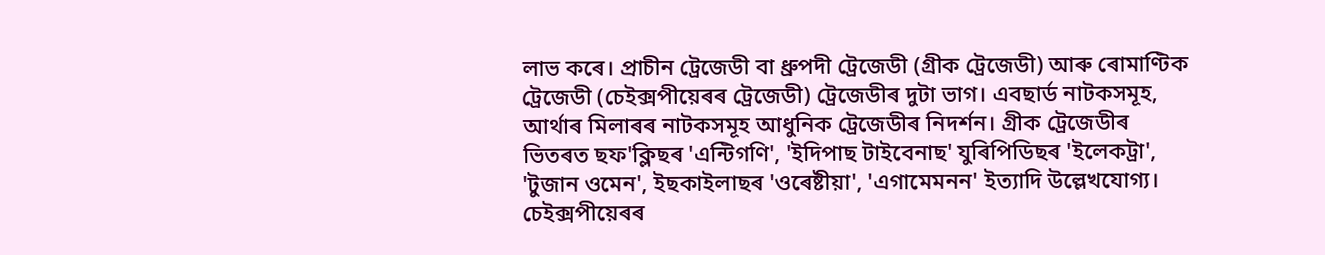লাভ কৰে। প্রাচীন ট্রেজেডী বা ধ্রুপদী ট্রেজেডী (গ্রীক ট্রেজেডী) আৰু ৰোমাণ্টিক ট্রেজেডী (চেইক্সপীয়েৰৰ ট্রেজেডী) ট্রেজেডীৰ দুটা ভাগ। এবছার্ড নাটকসমূহ, আর্থাৰ মিলাৰৰ নাটকসমূহ আধুনিক ট্রেজেডীৰ নিদর্শন। গ্রীক ট্রেজেডীৰ ভিতৰত ছফ'ক্লিছৰ 'এন্টিগণি', 'ইদিপাছ টাইবেনাছ' যুৰিপিডিছৰ 'ইলেকট্রা', 'টুজান ওমেন', ইছকাইলাছৰ 'ওৰেষ্টীয়া', 'এগামেমনন' ইত্যাদি উল্লেখযোগ্য। চেইক্সপীয়েৰৰ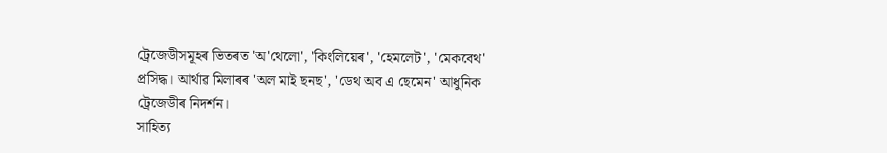ট্রেজেডীসমূহৰ ভিতৰত 'অ'থেলো', 'কিংলিয়েৰ', 'হেমলেট', 'মেকবেথ' প্রসিদ্ধ। আর্থাৱ মিলাৰৰ 'অল মাই ছনছ', 'ডেথ অব এ ছেমেন' আধুনিক ট্রেজেডীৰ নিদর্শন।
সাহিত্য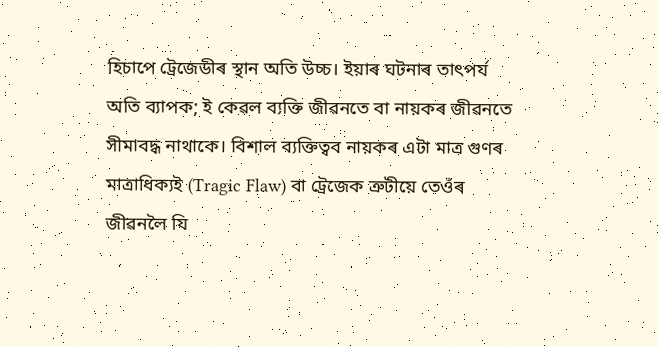হিচাপে ট্রেজেডীৰ স্থান অতি উচ্চ। ইয়াৰ ঘটনাৰ তাৎপর্য অতি ব্যাপক; ই কেৱল ব্যক্তি জীৱনতে বা নায়কৰ জীৱনতে সীমাবদ্ধ নাথাকে। বিশাল ব্যক্তিত্বব নায়কৰ এটা মাত্র গুণৰ মাত্ৰাধিক্যই (Tragic Flaw) বা ট্রেজেক ত্রুটীয়ে তেওঁৰ জীৱনলৈ যি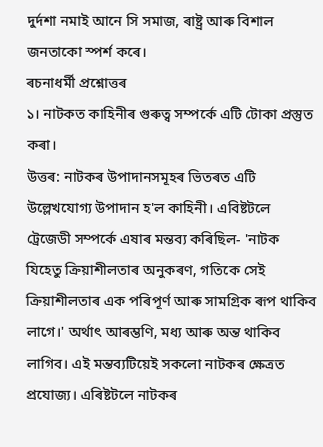দুর্দশা নমাই আনে সি সমাজ, ৰাষ্ট্ৰ আৰু বিশাল জনতাকো স্পর্শ কৰে।
ৰচনাধৰ্মী প্রশ্নোত্তৰ
১। নাটকত কাহিনীৰ গুৰুত্ব সম্পর্কে এটি টোকা প্রস্তুত কৰা।
উত্তৰ: নাটকৰ উপাদানসমূহৰ ভিতৰত এটি উল্লেখযোগ্য উপাদান হ'ল কাহিনী। এবিষ্টটলে ট্রেজেডী সম্পর্কে এষাৰ মন্তব্য কৰিছিল- 'নাটক যিহেতু ক্রিয়াশীলতাৰ অনুকৰণ, গতিকে সেই ক্রিয়াশীলতাৰ এক পৰিপূৰ্ণ আৰু সামগ্রিক ৰূপ থাকিব লাগে।' অর্থাৎ আৰম্ভণি, মধ্য আৰু অন্ত থাকিব লাগিব। এই মন্তব্যটিয়েই সকলো নাটকৰ ক্ষেত্ৰত প্রযোজ্য। এৰিষ্টটলে নাটকৰ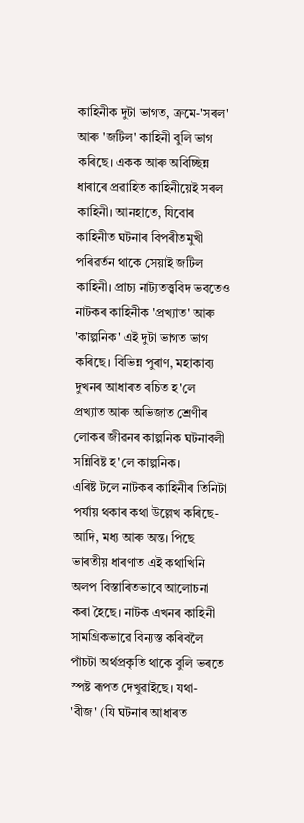কাহিনীক দুটা ভাগত, ক্রমে-'সৰল' আৰু 'জটিল' কাহিনী বুলি ভাগ কৰিছে। একক আৰু অবিচ্ছিন্ন ধাৰাৰে প্ৰৱাহিত কাহিনীয়েই সৰল কাহিনী। আনহাতে, যিবোৰ কাহিনীত ঘটনাৰ বিপৰীতমুখী পৰিৱৰ্তন থাকে সেয়াই জটিল কাহিনী। প্রাচ্য নাট্যতত্ত্ববিদ ভবতেও নাটকৰ কাহিনীক 'প্রখ্যাত' আৰু 'কাল্পনিক' এই দুটা ভাগত ভাগ কৰিছে। বিভিন্ন পুৰাণ, মহাকাব্য দুখনৰ আধাৰত ৰচিত হ'লে প্রখ্যাত আৰু অভিজাত শ্ৰেণীৰ লোকৰ জীৱনৰ কাল্পনিক ঘটনাবলী সন্নিবিষ্ট হ'লে কাল্পনিক।
এৰিষ্ট টলে নাটকৰ কাহিনীৰ তিনিটা পৰ্যায় থকাৰ কথা উল্লেখ কৰিছে- আদি, মধ্য আৰু অন্ত। পিছে ভাৰতীয় ধাৰণাত এই কথাখিনি অলপ বিস্তাৰিতভাবে আলোচনা কৰা হৈছে। নাটক এখনৰ কাহিনী সামগ্রিকভাৱে বিন্যস্ত কৰিবলৈ পাঁচটা অর্থপ্রকৃতি থাকে বুলি ভৰতে স্পষ্ট ৰূপত দেখুৱাইছে। যথা- 'বীজ' (যি ঘটনাৰ আধাৰত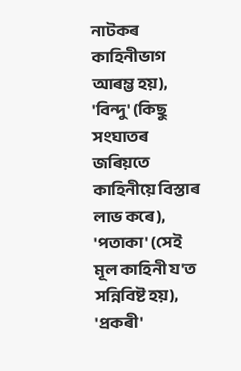নাটকৰ কাহিনীভাগ আৰম্ভ হয়), 'বিন্দু' (কিছু সংঘাতৰ জৰিয়তে কাহিনীয়ে বিস্তাৰ লাভ কৰে), 'পতাকা' (সেই মূল কাহিনী য'ত সন্নিবিষ্ট হয়), 'প্রকৰী'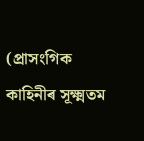(প্ৰাসংগিক কাহিনীৰ সূক্ষ্মতম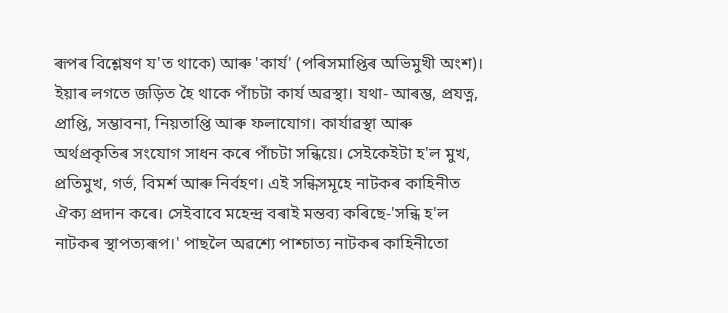ৰূপৰ বিশ্লেষণ য'ত থাকে) আৰু 'কাৰ্য' (পৰিসমাপ্তিৰ অভিমুখী অংশ)। ইয়াৰ লগতে জড়িত হৈ থাকে পাঁচটা কার্য অৱস্থা। যথা- আৰম্ভ, প্রযত্ন, প্রাপ্তি, সম্ভাবনা, নিয়তাপ্তি আৰু ফলাযোগ। কাৰ্যাৱস্থা আৰু অৰ্থপ্ৰকৃতিৰ সংযোগ সাধন কৰে পাঁচটা সন্ধিয়ে। সেইকেইটা হ'ল মুখ, প্রতিমুখ, গর্ভ, বিমর্শ আৰু নিৰ্বহণ। এই সন্ধিসমূহে নাটকৰ কাহিনীত ঐক্য প্ৰদান কৰে। সেইবাবে মহেন্দ্ৰ বৰাই মন্তব্য কৰিছে-'সন্ধি হ'ল নাটকৰ স্থাপত্যৰূপ।' পাছলৈ অৱশ্যে পাশ্চাত্য নাটকৰ কাহিনীতো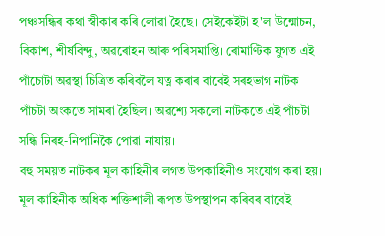পঞ্চসন্ধিৰ কথা স্বীকাৰ কৰি লোৱা হৈছে। সেইকেইটা হ'ল উন্মোচন, বিকাশ, শীর্ষবিন্দু, অৱৰোহন আৰু পৰিসমাপ্তি। ৰোমাণ্টিক যুগত এই পাঁচোটা অৱস্থা চিত্ৰিত কৰিবলৈ যত্ন কৰাৰ বাবেই সৰহভাগ নাটক পাঁচটা অংকতে সামৰা হৈছিল। অৱশ্যে সকলো নাটকতে এই পাঁচটা সন্ধি নিৰহ-নিপানিকৈ পোৱা নাযায়।
বহু সময়ত নাটকৰ মূল কাহিনীৰ লগত উপকাহিনীও সংযোগ কৰা হয়। মূল কাহিনীক অধিক শক্তিশালী ৰূপত উপস্থাপন কৰিবৰ বাবেই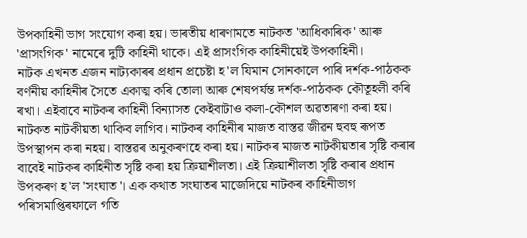উপকাহিনী ভাগ সংযোগ কৰা হয়। ভাৰতীয় ধাৰণামতে নাটকত 'আধিকাৰিক' আৰু 'প্ৰাসংগিক' নামেৰে দুটি কাহিনী থাকে। এই প্রাসংগিক কাহিনীয়েই উপকাহিনী।
নাটক এখনত এজন নাট্যকাৰৰ প্ৰধান প্রচেষ্টা হ'ল যিমান সোনকালে পাৰি দৰ্শক-পাঠকক বর্ণনীয় কাহিনীৰ সৈতে একাত্ম কৰি তোলা আৰু শেষপর্যন্ত দর্শক-পাঠকক কৌতূহলী কৰি ৰখা। এইবাবে নাটকৰ কাহিনী বিন্যাসত কেইবাটাও কলা-কৌশল অৱতাৰণা কৰা হয়। নাটকত নাটকীয়তা থাকিব লাগিব। নাটকৰ কাহিনীৰ মাজত বাস্তৱ জীৱন হুবহু ৰূপত উপস্থাপন কৰা নহয়। বাস্তৱৰ অনুকৰণহে কৰা হয়। নাটকৰ মাজত নাটকীয়তাৰ সৃষ্টি কৰাৰ বাবেই নাটকৰ কাহিনীত সৃষ্টি কৰা হয় ক্রিয়াশীলতা। এই ক্রিয়াশীলতা সৃষ্টি কৰাৰ প্ৰধান উপকৰণ হ'ল 'সংঘাত'। এক কথাত সংঘাতৰ মাজেদিয়ে নাটকৰ কাহিনীভাগ পৰিসমাপ্তিৰফালে গতি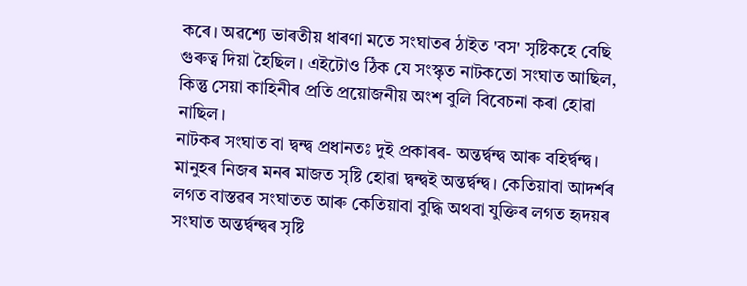কৰে। অৱশ্যে ভাৰতীয় ধাৰণা মতে সংঘাতৰ ঠাইত 'বস' সৃষ্টিকহে বেছি গুৰুত্ব দিয়া হৈছিল। এইটোও ঠিক যে সংস্কৃত নাটকতো সংঘাত আছিল, কিন্তু সেয়া কাহিনীৰ প্রতি প্রয়োজনীয় অংশ বুলি বিবেচনা কৰা হোৱা নাছিল।
নাটকৰ সংঘাত বা দ্বন্দ্ব প্রধানতঃ দুই প্ৰকাৰৰ- অন্তর্দ্বন্দ্ব আৰু বহির্দ্বন্দ্ব। মানুহৰ নিজৰ মনৰ মাজত সৃষ্টি হোৱা দ্বন্দ্বই অন্তর্দ্বন্দ্ব। কেতিয়াবা আদৰ্শৰ লগত বাস্তৱৰ সংঘাতত আৰু কেতিয়াবা বুদ্ধি অথবা যুক্তিৰ লগত হৃদয়ৰ সংঘাত অন্তর্দ্বন্দ্বৰ সৃষ্টি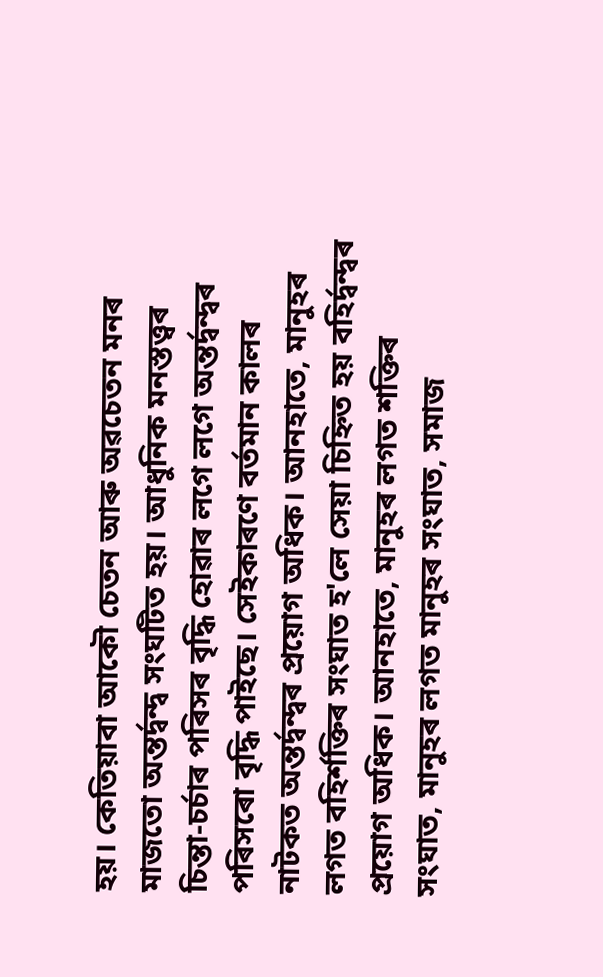হয়। কেতিয়াবা আকৌ চেতন আৰু অৱচেতন মনৰ মাজতো অন্তর্দ্বন্দ্ব সংঘটিত হয়। আধুনিক মনস্তত্ত্বৰ চিন্তা-চৰ্চাৰ পৰিসৰ বৃদ্ধি হোৱাৰ লগে লগে অন্তর্দ্বন্দ্বৰ পৰিসৰো বৃদ্ধি পাইছে। সেইকাৰণে বৰ্তমান কালৰ নাটকত অন্তর্দ্বন্দ্বৰ প্রয়োগ অধিক। আনহাতে, মানুহৰ লগত বহিৰ্শক্তিৰ সংঘাত হ'লে সেয়া চিহ্নিত হয় বহির্দ্বন্দ্বৰ প্ৰয়োগ অধিক। আনহাতে, মানুহৰ লগত শক্তিৰ সংঘাত, মানুহৰ লগত মানুহৰ সংঘাত, সমাজ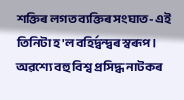শক্তিৰ লগত ব্যক্তিৰ সংঘাত- এই তিনিটা হ'ল বহির্দ্বন্দ্বৰ স্বৰূপ। অৱশ্যে বহু বিশ্ব প্রসিদ্ধ নাটকৰ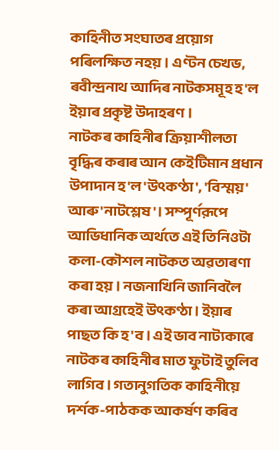কাহিনীত সংঘাতৰ প্রয়োগ পৰিলক্ষিত নহয়। এণ্টন চেখভ, ৰবীন্দ্ৰনাথ আদিৰ নাটকসমূহ হ'ল ইয়াৰ প্ৰকৃষ্ট উদাহৰণ।
নাটকৰ কাহিনীৰ ক্ৰিয়াশীলতা বৃদ্ধিৰ কৰাৰ আন কেইটিমান প্রধান উপাদান হ'ল 'উৎকণ্ঠা', 'বিস্ময়' আৰু 'নাটশ্লেষ'। সম্পূর্ণরূপে আভিধানিক অর্থতে এই তিনিওটা কলা-কৌশল নাটকত অৱতাৰণা কৰা হয়। নজনাখিনি জানিবলৈ কৰা আগ্রহেই উৎকণ্ঠা। ইয়াৰ পাছত কি হ'ব। এই ভাব নাট্যকাৰে নাটকৰ কাহিনীৰ মাত ফুটাই তুলিব লাগিব। গতানুগতিক কাহিনীয়ে দর্শক-পাঠকক আকর্ষণ কৰিব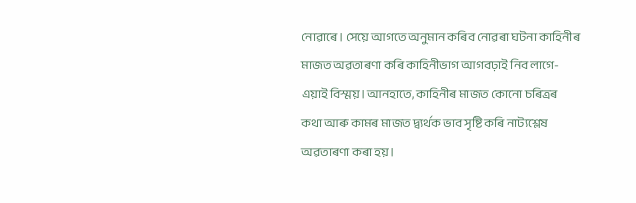নোৱাৰে। সেয়ে আগতে অনুমান কৰিব নোৱৰা ঘটনা কাহিনীৰ মাজত অৱতাৰণা কৰি কাহিনীভাগ আগবঢ়াই নিব লাগে- এয়াই বিস্ময়। আনহাতে, কাহিনীৰ মাজত কোনো চৰিত্ৰৰ কথা আৰু কামৰ মাজত দ্ব্যর্থক ভাব সৃষ্টি কৰি নাট্যশ্লেষ অৱতাৰণা কৰা হয়।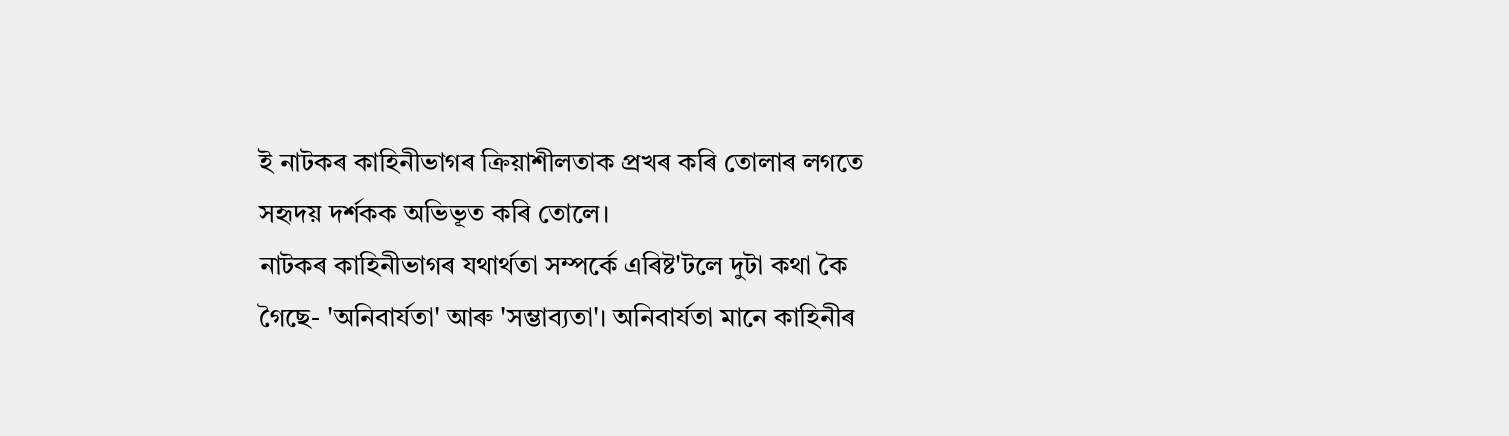ই নাটকৰ কাহিনীভাগৰ ক্ৰিয়াশীলতাক প্ৰখৰ কৰি তোলাৰ লগতে সহৃদয় দর্শকক অভিভূত কৰি তোলে।
নাটকৰ কাহিনীভাগৰ যথার্থতা সম্পর্কে এৰিষ্ট'টলে দুটা কথা কৈ গৈছে- 'অনিবার্যতা' আৰু 'সম্ভাব্যতা'। অনিবার্যতা মানে কাহিনীৰ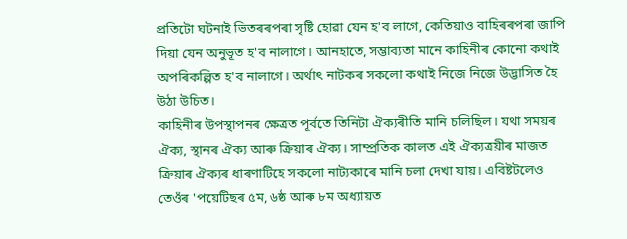প্ৰতিটো ঘটনাই ভিতৰৰপৰা সৃষ্টি হোৱা যেন হ'ব লাগে, কেতিয়াও বাহিৰৰপৰা জাপি দিয়া যেন অনুভূত হ'ব নালাগে। আনহাতে, সম্ভাব্যতা মানে কাহিনীৰ কোনো কথাই অপৰিকল্পিত হ'ব নালাগে। অর্থাৎ নাটকৰ সকলো কথাই নিজে নিজে উদ্ভাসিত হৈ উঠা উচিত।
কাহিনীৰ উপস্থাপনৰ ক্ষেত্ৰত পূৰ্বতে তিনিটা ঐক্যৰীতি মানি চলিছিল। যথা সময়ৰ ঐক্য, স্থানৰ ঐক্য আৰু ক্ৰিয়াৰ ঐক্য। সাম্প্ৰতিক কালত এই ঐক্যত্ৰয়ীৰ মাজত ক্ৰিয়াৰ ঐক্যৰ ধাৰণাটিহে সকলো নাট্যকাৰে মানি চলা দেখা যায়। এবিষ্টটলেও তেওঁৰ 'পয়েটিছৰ ৫ম, ৬ষ্ঠ আৰু ৮ম অধ্যায়ত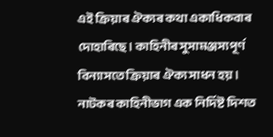এই ক্ৰিয়াৰ ঐক্যৰ কথা একাধিকবাৰ দোহাৰিছে। কাহিনীৰ সুসামঞ্জস্যপূর্ণ বিন্যাসতে ক্ৰিয়াৰ ঐক্য সাধন হয়। নাটকৰ কাহিনীভাগ এক নির্দিষ্ট দিশত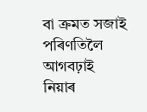বা ক্রমত সজাই পৰিণতিলৈ আগবঢ়াই নিয়াৰ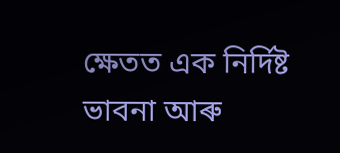ক্ষেতত এক নির্দিষ্ট ভাবনা আৰু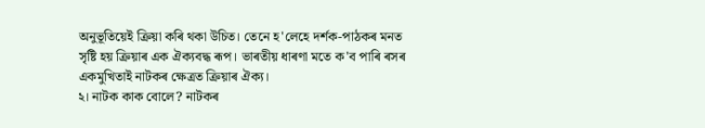অনুভূতিয়েই ক্রিয়া কৰি থকা উচিত। তেনে হ'লেহে দর্শক-পাঠকৰ মনত সৃষ্টি হয় ক্ৰিয়াৰ এক ঐক্যবদ্ধ ৰূপ। ভাৰতীয় ধাৰণা মতে ক'ব পাৰি ৰসৰ একমুখিতাই নাটকৰ ক্ষেত্ৰত ক্ৰিয়াৰ ঐক্য।
২। নাটক কাক বোলে? নাটকৰ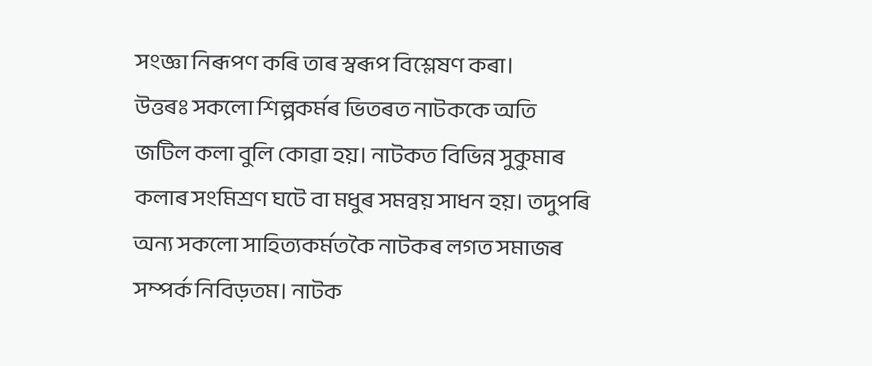সংজ্ঞা নিৰূপণ কৰি তাৰ স্বৰূপ বিশ্লেষণ কৰা।
উত্তৰঃ সকলো শিল্পকৰ্মৰ ভিতৰত নাটককে অতি জটিল কলা বুলি কোৱা হয়। নাটকত বিভিন্ন সুকুমাৰ কলাৰ সংমিশ্রণ ঘটে বা মধুৰ সমন্বয় সাধন হয়। তদুপৰি অন্য সকলো সাহিত্যকৰ্মতকৈ নাটকৰ লগত সমাজৰ সম্পর্ক নিবিড়তম। নাটক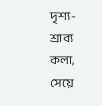দৃশ্য-শ্রাব্য কলা, সেয়ে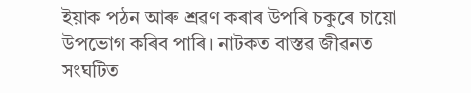ইয়াক পঠন আৰু শ্ৰৱণ কৰাৰ উপৰি চকুৰে চায়ো উপভোগ কৰিব পাৰি। নাটকত বাস্তৱ জীৱনত সংঘটিত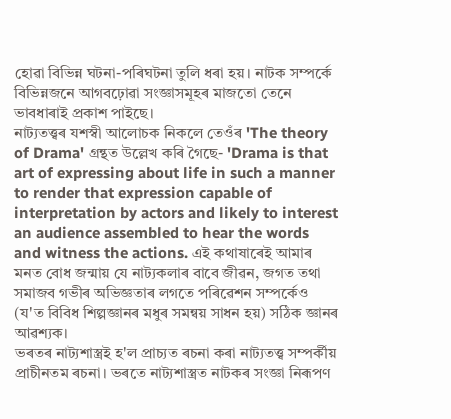হোৱা বিভিন্ন ঘটনা-পৰিঘটনা তুলি ধৰা হয়। নাটক সম্পর্কে বিভিন্নজনে আগবঢ়োৱা সংজ্ঞাসমূহৰ মাজতো তেনে ভাবধাৰাই প্রকাশ পাইছে।
নাট্যতত্ত্বৰ যশস্বী আলোচক নিকলে তেওঁৰ 'The theory of Drama' গ্রন্থত উল্লেখ কৰি গৈছে- 'Drama is that art of expressing about life in such a manner to render that expression capable of interpretation by actors and likely to interest an audience assembled to hear the words and witness the actions. এই কথাষাৰেই আমাৰ মনত বোধ জন্মায় যে নাট্যকলাৰ বাবে জীৱন, জগত তথা সমাজব গভীৰ অভিজ্ঞতাৰ লগতে পৰিৱেশন সম্পর্কেও (য'ত বিবিধ শিল্পজ্ঞানৰ মধুৰ সমন্বয় সাধন হয়) সঠিক জ্ঞানৰ আৱশ্যক।
ভৰতৰ নাট্যশাস্ত্ৰই হ'ল প্রাচ্যত ৰচনা কৰা নাট্যতত্ত্ব সম্পৰ্কীয় প্রাচীনতম ৰচনা। ভৰতে নাট্যশাস্ত্ৰত নাটকৰ সংজ্ঞা নিৰূপণ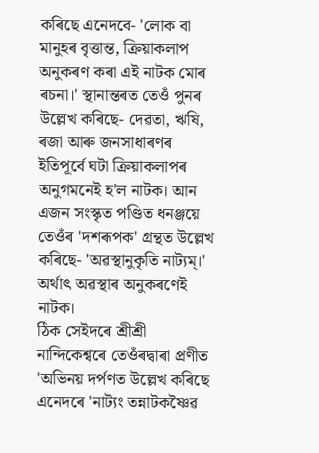কৰিছে এনেদবে- 'লোক বা মানুহৰ বৃত্তান্ত, ক্রিয়াকলাপ অনুকৰণ কৰা এই নাটক মোৰ ৰচনা।' স্থানান্তৰত তেওঁ পুনৰ উল্লেখ কৰিছে- দেৱতা, ঋষি, ৰজা আৰু জনসাধাৰণৰ ইতিপূর্বে ঘটা ক্রিয়াকলাপৰ অনুগমনেই হ'ল নাটক। আন এজন সংস্কৃত পণ্ডিত ধনঞ্জয়ে তেওঁৰ 'দশৰূপক' গ্রন্থত উল্লেখ কৰিছে- 'অৱস্থানুকৃতি নাট্যম্।' অর্থাৎ অৱস্থাৰ অনুকৰণেই নাটক।
ঠিক সেইদৰে শ্ৰীশ্ৰী নান্দিকেশ্বৰে তেওঁৰদ্বাৰা প্রণীত 'অভিনয় দর্পণত উল্লেখ কৰিছে এনেদৰে 'নাট্যং তন্নাটকষ্ণৈৱ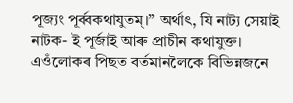পূজ্যং পূর্ব্বকথাযুতম্।” অর্থাৎ, যি নাট্য সেয়াই নাটক- ই পূর্জাই আৰু প্রাচীন কথাযুক্ত।
এওঁলোকৰ পিছত বৰ্তমানলৈকে বিভিন্নজনে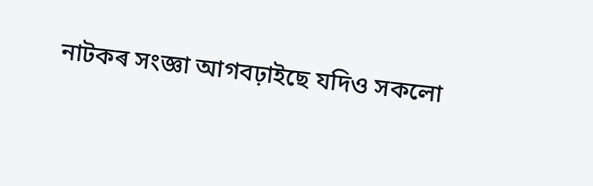নাটকৰ সংজ্ঞা আগবঢ়াইছে যদিও সকলো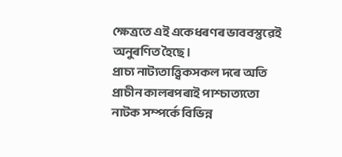ক্ষেত্ৰতে এই একেধৰণৰ ভাববস্তুৱেই অনুৰণিত হৈছে।
প্রাচ্য নাট্যতাত্ত্বিকসকল দৰে অতি প্রাচীন কালৰপৰাই পাশ্চাত্যতো নাটক সম্পর্কে বিভিন্ন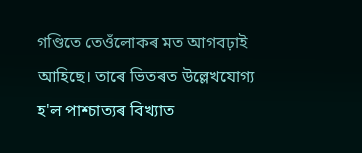গণ্ডিতে তেওঁলোকৰ মত আগবঢ়াই আহিছে। তাৰে ভিতৰত উল্লেখযোগ্য হ'ল পাশ্চাত্যৰ বিখ্যাত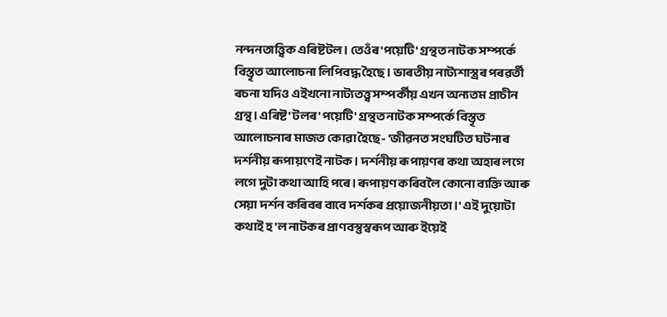নন্দনতাত্ত্বিক এৰিষ্টটল। তেওঁৰ 'পয়েটি' গ্রন্থত নাটক সম্পর্কে বিস্তৃত আলোচনা লিপিবদ্ধ হৈছে। ভাৰতীয় নাট্যশাস্ত্ৰৰ পৰৱৰ্তী ৰচনা যদিও এইখনো নাট্যতত্ত্ব সম্পর্কীয় এখন অন্যতম প্রাচীন গ্রন্থ। এৰিষ্ট' টলৰ 'পয়েটি' গ্রন্থত নাটক সম্পর্কে বিস্তৃত আলোচনাৰ মাজত কোৱা হৈছে- 'জীৱনত সংঘটিত ঘটনাৰ দৰ্শনীয় ৰূপায়ণেই নাটক। দর্শনীয় ৰূপায়ণৰ কথা অহাৰ লগে লগে দুটা কথা আহি পৰে। ৰূপায়ণ কৰিবলৈ কোনো ব্যক্তি আৰু সেয়া দর্শন কৰিবৰ বাবে দৰ্শকৰ প্ৰয়োজনীয়তা।' এই দুয়োটা কথাই হ'ল নাটকৰ প্ৰাণবস্তুস্বৰূপ আৰু ইয়েই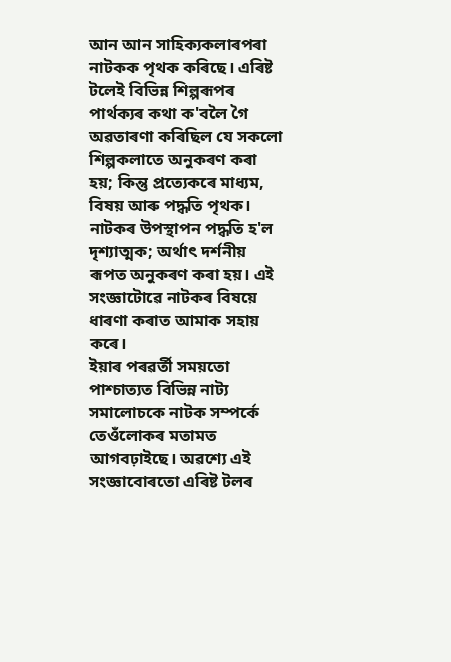আন আন সাহিক্যকলাৰপৰা নাটকক পৃথক কৰিছে। এৰিষ্ট টলেই বিভিন্ন শিল্পৰূপৰ পাৰ্থক্যৰ কথা ক'বলৈ গৈ অৱতাৰণা কৰিছিল যে সকলো শিল্পকলাতে অনুকৰণ কৰা হয়; কিন্তু প্রত্যেকৰে মাধ্যম, বিষয় আৰু পদ্ধতি পৃথক। নাটকৰ উপস্থাপন পদ্ধতি হ'ল দৃশ্যাত্মক; অর্থাৎ দর্শনীয় ৰূপত অনুকৰণ কৰা হয়। এই সংজ্ঞাটোৱে নাটকৰ বিষয়ে ধাৰণা কৰাত আমাক সহায় কৰে।
ইয়াৰ পৰৱৰ্তী সময়তো পাশ্চাত্যত বিভিন্ন নাট্য সমালোচকে নাটক সম্পর্কে তেওঁলোকৰ মতামত আগবঢ়াইছে। অৱশ্যে এই সংজ্ঞাবোৰতো এৰিষ্ট টলৰ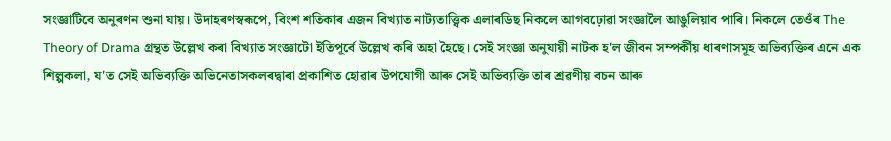সংজ্ঞাটিবে অনুৰণন শুনা যায়। উদাহৰণস্বৰূপে, বিংশ শতিকাৰ এজন বিখ্যাত নাট্যতাত্ত্বিক এলাৰডিছ নিকলে আগবঢ়োৱা সংজ্ঞালৈ আঙুলিয়াব পাৰি। নিকলে তেওঁৰ The Theory of Drama গ্রন্থত উল্লেখ কৰা বিখ্যাত সংজ্ঞাটো ইতিপূর্বে উল্লেখ কৰি অহা হৈছে। সেই সংজ্ঞা অনুযায়ী নাটক হ'ল জীবন সম্পৰ্কীয় ধাৰণাসমূহ অভিব্যক্তিৰ এনে এক শিল্পকলা, য'ত সেই অভিব্যক্তি অভিনেতাসকলৰদ্বাৰা প্রকাশিত হোৱাৰ উপযোগী আৰু সেই অভিব্যক্তি তাৰ শ্ৰৱণীয় বচন আৰু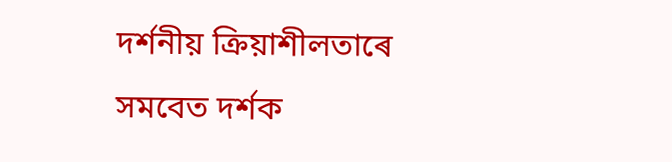দর্শনীয় ক্রিয়াশীলতাৰে সমবেত দর্শক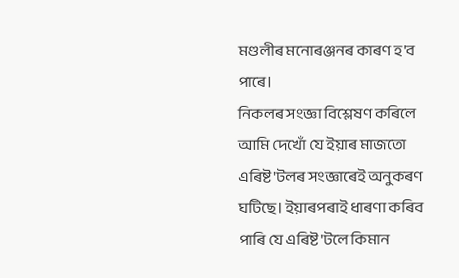মণ্ডলীৰ মনোৰঞ্জনৰ কাৰণ হ'ব পাৰে।
নিকলৰ সংজ্ঞা বিশ্লেষণ কৰিলে আমি দেখোঁ যে ইয়াৰ মাজতো এৰিষ্ট'টলৰ সংজ্ঞাৰেই অনুকৰণ ঘটিছে। ইয়াৰপৰাই ধাৰণা কৰিব পাৰি যে এৰিষ্ট'টলে কিমান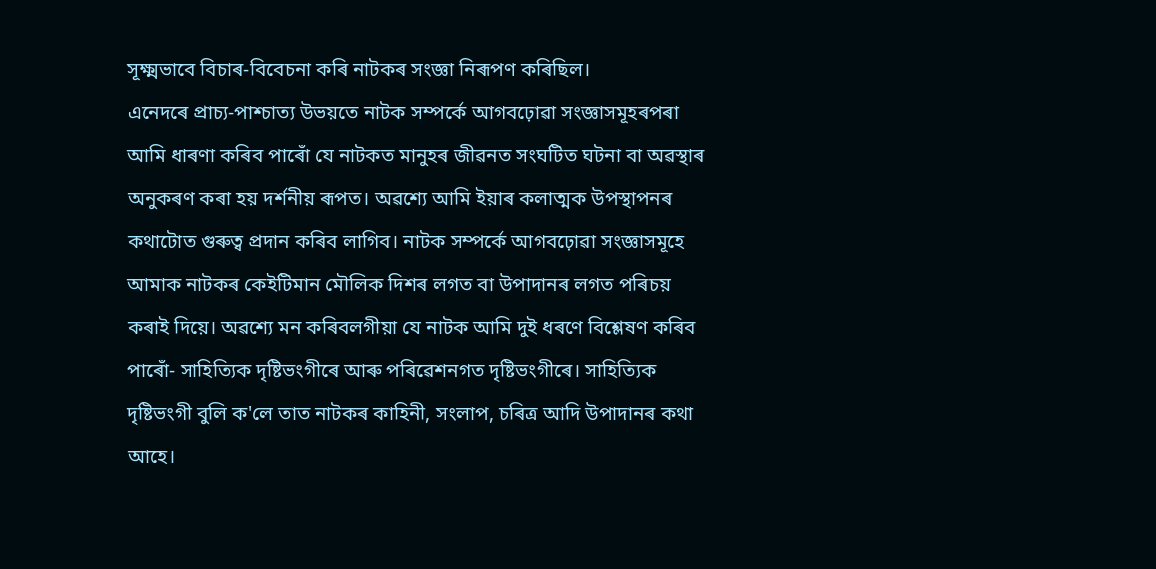সূক্ষ্মভাবে বিচাৰ-বিবেচনা কৰি নাটকৰ সংজ্ঞা নিৰূপণ কৰিছিল।
এনেদৰে প্রাচ্য-পাশ্চাত্য উভয়তে নাটক সম্পর্কে আগবঢ়োৱা সংজ্ঞাসমূহৰপৰা আমি ধাৰণা কৰিব পাৰোঁ যে নাটকত মানুহৰ জীৱনত সংঘটিত ঘটনা বা অৱস্থাৰ অনুকৰণ কৰা হয় দর্শনীয় ৰূপত। অৱশ্যে আমি ইয়াৰ কলাত্মক উপস্থাপনৰ কথাটোত গুৰুত্ব প্রদান কৰিব লাগিব। নাটক সম্পর্কে আগবঢ়োৱা সংজ্ঞাসমূহে আমাক নাটকৰ কেইটিমান মৌলিক দিশৰ লগত বা উপাদানৰ লগত পৰিচয় কৰাই দিয়ে। অৱশ্যে মন কৰিবলগীয়া যে নাটক আমি দুই ধৰণে বিশ্লেষণ কৰিব পাৰোঁ- সাহিত্যিক দৃষ্টিভংগীৰে আৰু পৰিৱেশনগত দৃষ্টিভংগীৰে। সাহিত্যিক দৃষ্টিভংগী বুলি ক'লে তাত নাটকৰ কাহিনী, সংলাপ, চৰিত্ৰ আদি উপাদানৰ কথা আহে।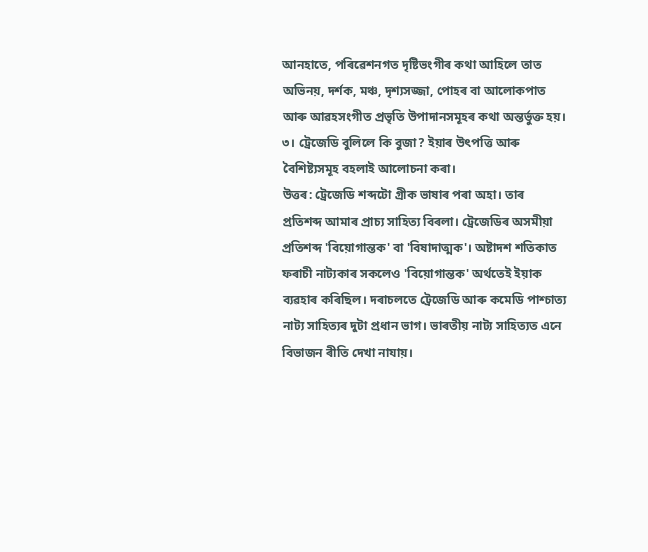আনহাতে, পৰিৱেশনগত দৃষ্টিভংগীৰ কথা আহিলে তাত অভিনয়, দর্শক, মঞ্চ, দৃশ্যসজ্জা, পোহৰ বা আলোকপাত আৰু আৱহসংগীত প্রভৃতি উপাদানসমূহৰ কথা অন্তর্ভুক্ত হয়।
৩। ট্রেজেডি বুলিলে কি বুজা? ইয়াৰ উৎপত্তি আৰু বৈশিষ্ট্যসমূহ বহলাই আলোচনা কৰা।
উত্তৰ: ট্রেজেডি শব্দটো গ্রীক ভাষাৰ পৰা অহা। তাৰ প্রতিশব্দ আমাৰ প্ৰাচ্য সাহিত্য বিৰলা। ট্রেজেডিৰ অসমীয়া প্রতিশব্দ 'বিয়োগান্তক' বা 'বিষাদাত্মক'। অষ্টাদশ শতিকাত ফৰাচী নাট্যকাৰ সকলেও 'বিয়োগান্তক' অর্থতেই ইয়াক ব্যৱহাৰ কৰিছিল। দৰাচলতে ট্রেজেডি আৰু কমেডি পাশ্চাত্য নাট্য সাহিত্যৰ দুটা প্রধান ভাগ। ভাৰতীয় নাট্য সাহিত্যত এনে বিভাজন ৰীতি দেখা নাযায়।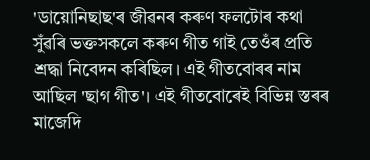'ডায়োনিছাছ'ৰ জীৱনৰ কৰুণ ফলটোৰ কথা সুঁৱৰি ভক্তসকলে কৰুণ গীত গাই তেওঁৰ প্রতি শ্রদ্ধা নিবেদন কৰিছিল। এই গীতবোৰৰ নাম আছিল 'ছাগ গীত'। এই গীতবোৰেই বিভিন্ন স্তৰৰ মাজেদি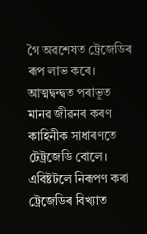গৈ অৱশেষত ট্রেজেডিৰ ৰূপ লাভ কৰে।
আত্মদ্বন্দ্বত পৰাভূত মানৱ জীৱনৰ কৰণ কাহিনীক সাধাৰণতে টেট্রজেডি বোলে। এবিষ্টটলে নিৰূপণ কৰা ট্রেজেডিৰ বিখ্যাত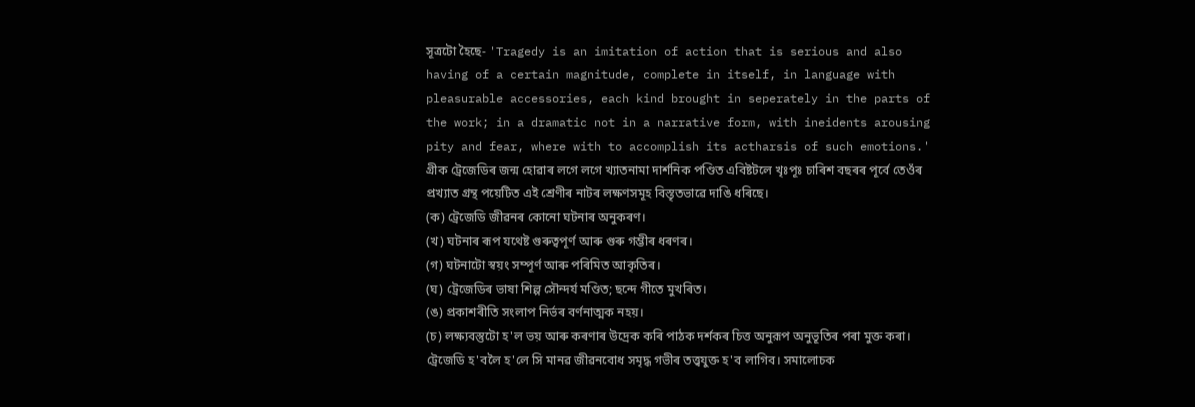সূত্ৰটো হৈছে- 'Tragedy is an imitation of action that is serious and also having of a certain magnitude, complete in itself, in language with pleasurable accessories, each kind brought in seperately in the parts of the work; in a dramatic not in a narrative form, with ineidents arousing pity and fear, where with to accomplish its actharsis of such emotions.' গ্রীক ট্রেজেডিৰ জন্ম হোৱাৰ লগে লগে খ্যাতনামা দার্শনিক পণ্ডিত এবিষ্টটলে খৃঃপূঃ চাৰিশ বছৰৰ পূৰ্বে তেওঁৰ প্রখ্যাত গ্রন্থ পয়েটিত এই শ্ৰেণীৰ নাটৰ লক্ষণসমূহ বিস্তৃতভাৱে দাঙি ধৰিছে।
(ক) ট্রেজেডি জীৱনৰ কোনো ঘটনাৰ অনুকৰণ।
(খ) ঘটনাৰ ৰূপ যথেষ্ট গুৰুত্বপূৰ্ণ আৰু গুৰু গম্ভীৰ ধৰণৰ।
(গ) ঘটনাটো স্বয়ং সম্পূৰ্ণ আৰু পৰিমিত আকৃতিৰ।
(ঘ) ট্রেজেডিৰ ভাষা শিল্প সৌন্দর্য মণ্ডিত; ছন্দে গীতে মুখৰিত।
(ঙ) প্রকাশৰীতি সংলাপ নিৰ্ভৰ বৰ্ণনাত্মক নহয়।
(চ) লক্ষ্যবস্তুটো হ'ল ভয় আৰু কৰণাৰ উদ্ৰেক কৰি পাঠক দৰ্শকৰ চিত্ত অনুরূপ অনুভূতিৰ পৰা মুক্ত কৰা।
ট্রেজেডি হ'বলৈ হ'লে সি মানৱ জীৱনবোধ সমৃদ্ধ গভীৰ তত্ত্বযুক্ত হ'ব লাগিব। সমালোচক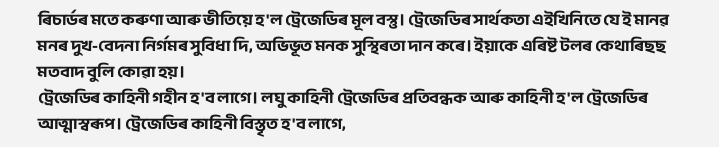ৰিচাৰ্ডৰ মতে কৰুণা আৰু ভীতিয়ে হ'ল ট্রেজেডিৰ মূল বস্তু। ট্রেজেডিৰ সাৰ্থকতা এইখিনিতে যে ই মানৱ মনৰ দুখ-বেদনা নিৰ্গমৰ সুবিধা দি, অভিভূত মনক সুস্থিৰতা দান কৰে। ইয়াকে এৰিষ্ট টলৰ কেথাৰিছছ মতবাদ বুলি কোৱা হয়।
ট্রেজেডিৰ কাহিনী গহীন হ'ব লাগে। লঘু কাহিনী ট্রেজেডিৰ প্ৰতিবন্ধক আৰু কাহিনী হ'ল ট্রেজেডিৰ আত্মাস্বৰূপ। ট্রেজেডিৰ কাহিনী বিস্তৃত হ'ব লাগে,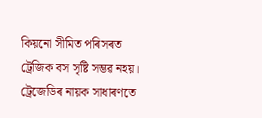কিয়নো সীমিত পৰিসৰত ট্রেজিক বস সৃষ্টি সম্ভৱ নহয়। ট্রেজেডিৰ নায়ক সাধাৰণতে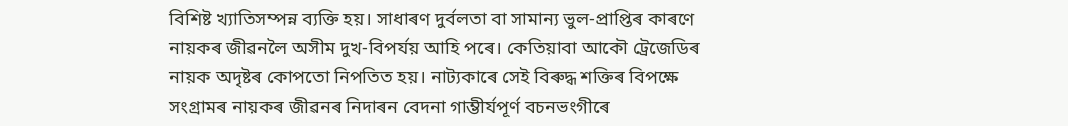বিশিষ্ট খ্যাতিসম্পন্ন ব্যক্তি হয়। সাধাৰণ দুর্বলতা বা সামান্য ভুল-প্ৰাপ্তিৰ কাৰণে নায়কৰ জীৱনলৈ অসীম দুখ-বিপর্যয় আহি পৰে। কেতিয়াবা আকৌ ট্রেজেডিৰ নায়ক অদৃষ্টৰ কোপতো নিপতিত হয়। নাট্যকাৰে সেই বিৰুদ্ধ শক্তিৰ বিপক্ষে সংগ্ৰামৰ নায়কৰ জীৱনৰ নিদাৰন বেদনা গাম্ভীর্যপূর্ণ বচনভংগীৰে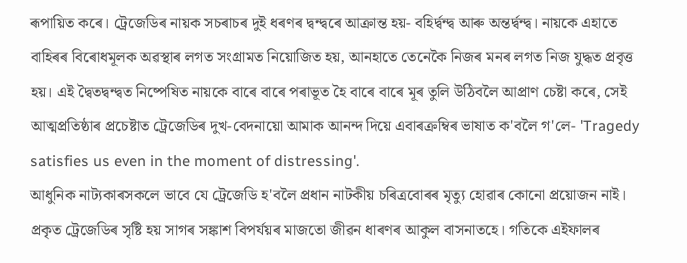ৰূপায়িত কৰে। ট্রেজেডিৰ নায়ক সচৰাচৰ দুই ধৰণৰ দ্বন্দ্বৰে আক্ৰান্ত হয়- বহির্দ্বন্দ্ব আৰু অন্তর্দ্বন্দ্ব। নায়কে এহাতে বাহিৰৰ বিৰোধমূলক অৱস্থাৰ লগত সংগ্ৰামত নিয়োজিত হয়, আনহাতে তেনেকৈ নিজৰ মনৰ লগত নিজ যুদ্ধত প্রবৃত্ত হয়। এই দ্বৈতদ্বন্দ্বত নিষ্পেষিত নায়কে বাৰে বাৰে পৰাভূত হৈ বাৰে বাৰে মূৰ তুলি উঠিবলৈ আপ্রাণ চেষ্টা কৰে, সেই আত্মপ্ৰতিষ্ঠাৰ প্ৰচেষ্টাত ট্রেজেডিৰ দুখ-বেদনায়ো আমাক আনন্দ দিয়ে এবাৰক্ৰম্বিৰ ভাষাত ক'বলৈ গ'লে- 'Tragedy satisfies us even in the moment of distressing'.
আধুনিক নাট্যকাৰসকলে ভাবে যে ট্রেজেডি হ'বলৈ প্রধান নাটকীয় চৰিত্ৰবোৰৰ মৃত্যু হোৱাৰ কোনো প্রয়োজন নাই। প্রকৃত ট্রেজেডিৰ সৃষ্টি হয় সাগৰ সঙ্কাশ বিপৰ্যয়ৰ মাজতো জীৱন ধাৰণৰ আকুল বাসনাতহে। গতিকে এইফালৰ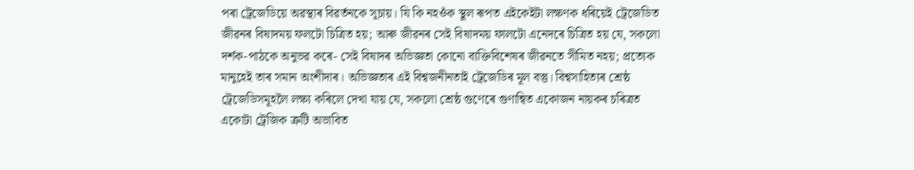পৰা ট্রেজেডিয়ে অৱস্থাৰ বিৱৰ্তনকে সূচায়। যি কি নহওঁক স্থূল ৰূপত এইকেইটা লক্ষণক ধৰিয়েই ট্রেজেডিত জীৱনৰ বিষাদময় ফলটো চিত্রিত হয়; আৰু জীৱনৰ সেই বিষাদময় ফালটো এনেদৰে চিত্রিত হয় যে, সকলো দর্শক-পাঠকে অনুভৱ কৰে- সেই বিষাদৰ অভিজ্ঞতা কোনো ব্যক্তিবিশেষৰ জীৱনতে সীমিত নহয়; প্রত্যেক মানুহেই তাৰ সমান অংশীদাৰ। অভিজ্ঞতাৰ এই বিশ্বজনীনতাই ট্রেজেডিৰ মূল বস্তু। বিশ্বসাহিত্যৰ শ্ৰেষ্ঠ ট্রেজেডিসমূহলৈ লক্ষ্য কৰিলে দেখা যায় যে, সকলো শ্রেষ্ঠ গুণেৰে গুণান্বিত একোজন নায়কৰ চৰিত্ৰত একোটা ট্রেজিক ত্রুটি অভাবিত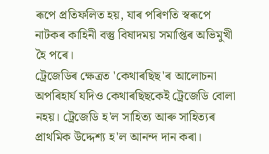ৰূপে প্রতিফলিত হয়, যাৰ পৰিণতি স্বৰূপে নাটকৰ কাহিনী বস্তু বিষাদময় সমাপ্তিৰ অভিমুখী হৈ পৰে।
ট্রেজেডিৰ ক্ষেত্ৰত 'কেথাৰছিছ'ৰ আলোচনা অপৰিহাৰ্য যদিও কেথাৰছিছকেই ট্রেজেডি বোলা নহয়। ট্রেজেডি হ'ল সাহিত্য আৰু সাহিত্যৰ প্ৰাথমিক উদ্দেশ্য হ'ল আনন্দ দান কৰা।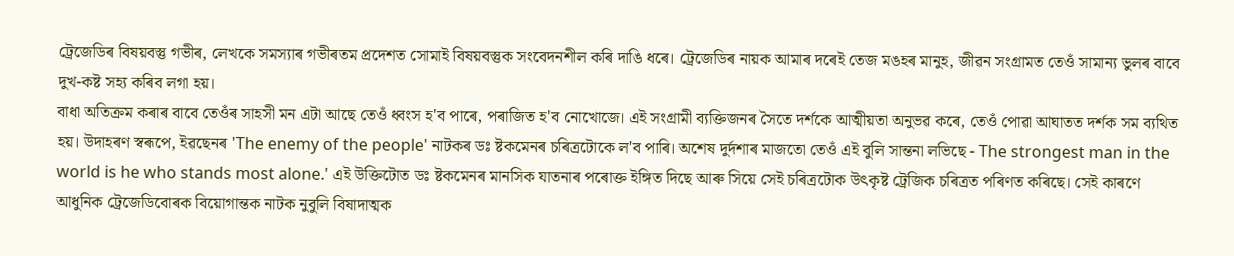ট্রেজেডিৰ বিষয়বস্তু গভীৰ, লেখকে সমস্যাৰ গভীৰতম প্ৰদেশত সোমাই বিষয়বস্তুক সংবেদনশীল কৰি দাঙি ধৰে। ট্রেজেডিৰ নায়ক আমাৰ দৰেই তেজ মঙহৰ মানুহ, জীৱন সংগ্রামত তেওঁ সামান্য ভুলৰ বাবে দুখ-কষ্ট সহ্য কৰিব লগা হয়।
বাধা অতিক্ৰম কৰাৰ বাবে তেওঁৰ সাহসী মন এটা আছে তেওঁ ধ্বংস হ'ব পাৰে, পৰাজিত হ'ব নোখোজে। এই সংগ্রামী ব্যক্তিজনৰ সৈতে দর্শকে আত্মীয়তা অনুভৱ কৰে, তেওঁ পোৱা আঘাতত দর্শক সম ব্যথিত হয়। উদাহৰণ স্বৰূপে, ইৱছেনৰ 'The enemy of the people' নাটকৰ ডঃ ষ্টকমেনৰ চৰিত্ৰটোকে ল'ব পাৰি। অশেষ দুর্দশাৰ মাজতো তেওঁ এই বুলি সান্তনা লভিছে - The strongest man in the world is he who stands most alone.' এই উক্তিটোত ডঃ ষ্টকমেনৰ মানসিক যাতনাৰ পৰোক্ত ইঙ্গিত দিছে আৰু সিয়ে সেই চৰিত্ৰটোক উৎকৃষ্ট ট্রেজিক চৰিত্ৰত পৰিণত কৰিছে। সেই কাৰণে আধুনিক ট্রেজেডিবোৰক বিয়োগান্তক নাটক নুবুলি বিষাদাত্মক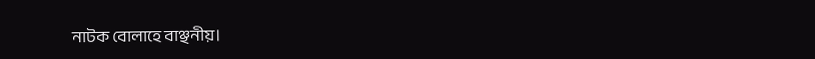নাটক বোলাহে বাঞ্ছনীয়।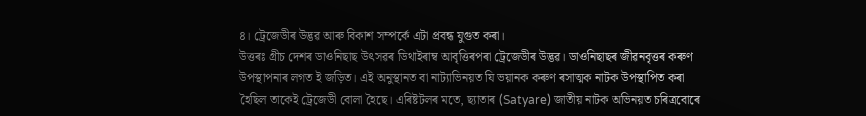৪। ট্রেজেডীৰ উদ্ভৱ আৰু বিকাশ সম্পর্কে এটা প্রবন্ধ যুগুত কৰা।
উত্তৰঃ গ্ৰীচ দেশৰ ডাওনিছাছ উৎসৱৰ ডিথাইৰাম্ব আবৃত্তিৰপৰা ট্ৰেজেডীৰ উদ্ভৱ। ডাওনিছাছৰ জীৱনবৃত্তৰ কৰুণ উপস্থাপনাৰ লগত ই জড়িত। এই অনুস্থানত বা নাট্যাভিনয়ত যি ভয়ানক কৰুণ ৰসাত্মক নাটক উপস্থাপিত কৰা হৈছিল তাকেই ট্রেজেডী বোলা হৈছে। এৰিষ্টটলৰ মতে, ছ্যাতাৰ (Satyare) জাতীয় নাটক অভিনয়ত চৰিত্ৰবোৰে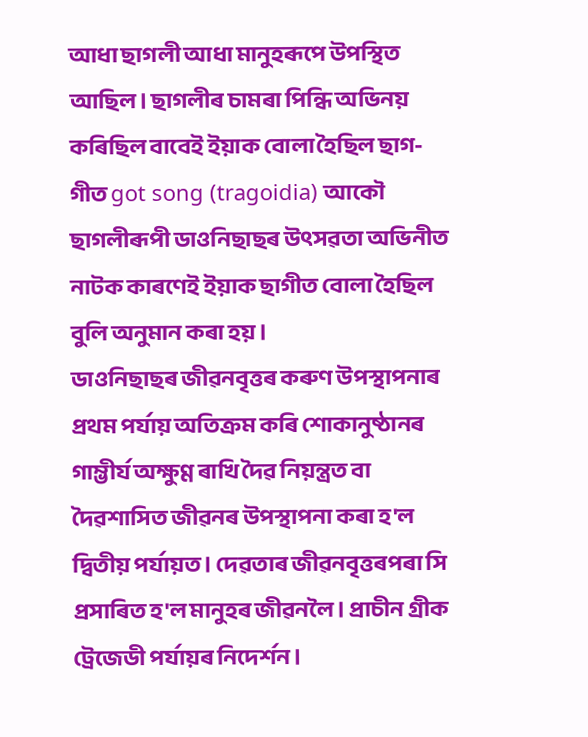আধা ছাগলী আধা মানুহৰূপে উপস্থিত আছিল। ছাগলীৰ চামৰা পিন্ধি অভিনয় কৰিছিল বাবেই ইয়াক বোলা হৈছিল ছাগ-গীত got song (tragoidia) আকৌ ছাগলীৰূপী ডাওনিছাছৰ উৎসৱতা অভিনীত নাটক কাৰণেই ইয়াক ছাগীত বোলা হৈছিল বুলি অনুমান কৰা হয়।
ডাওনিছাছৰ জীৱনবৃত্তৰ কৰুণ উপস্থাপনাৰ প্ৰথম পর্যায় অতিক্ৰম কৰি শোকানুষ্ঠানৰ গাম্ভীর্য অক্ষুণ্ণ ৰাখি দৈৱ নিয়ন্ত্ৰত বা দৈৱশাসিত জীৱনৰ উপস্থাপনা কৰা হ'ল দ্বিতীয় পর্যায়ত। দেৱতাৰ জীৱনবৃত্তৰপৰা সি প্ৰসাৰিত হ'ল মানুহৰ জীৱনলৈ। প্রাচীন গ্রীক ট্রেজেডী পৰ্যায়ৰ নিদের্শন।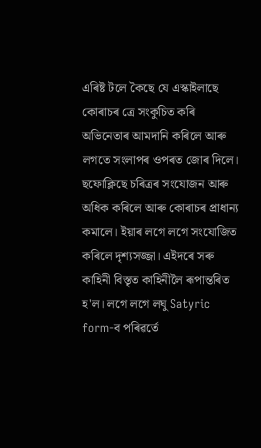এৰিষ্ট টলে কৈছে যে এস্কাইলাছে কোৰাচৰ ত্ৰে সংকুচিত কৰি অভিনেতাৰ আমদানি কৰিলে আৰু লগতে সংলাপৰ ওপৰত জোৰ দিলে। ছফোক্লিছে চৰিত্ৰৰ সংযোজন আৰু অধিক কৰিলে আৰু কোৰাচৰ প্ৰাধান্য কমালে। ইয়াৰ লগে লগে সংযোজিত কৰিলে দৃশ্যসজ্জা। এইদৰে সৰু কাহিনী বিস্তৃত কাহিনীলৈ ৰূপান্তৰিত হ'ল। লগে লগে লঘু Satyric form-ব পৰিৱৰ্তে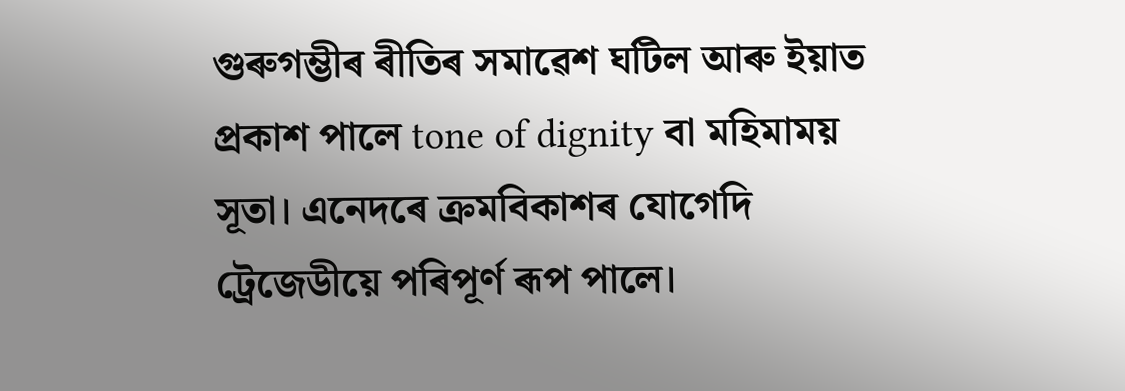গুৰুগম্ভীৰ ৰীতিৰ সমাৱেশ ঘটিল আৰু ইয়াত প্রকাশ পালে tone of dignity বা মহিমাময় সূতা। এনেদৰে ক্ৰমবিকাশৰ যোগেদি ট্রেজেডীয়ে পৰিপূৰ্ণ ৰূপ পালে।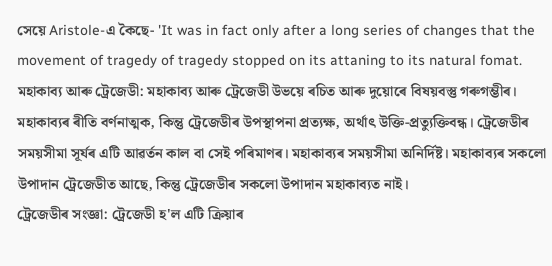সেয়ে Aristole-এ কৈছে- 'It was in fact only after a long series of changes that the movement of tragedy of tragedy stopped on its attaning to its natural fomat.
মহাকাব্য আৰু ট্রেজেডী: মহাকাব্য আৰু ট্রেজেডী উভয়ে ৰচিত আৰু দুয়োৰে বিষয়বস্তু গৰুগম্ভীৰ। মহাকাব্যৰ ৰীতি বৰ্ণনাত্মক, কিন্তু ট্রেজেডীৰ উপস্থাপনা প্রত্যক্ষ, অর্থাৎ উক্তি-প্রত্যুক্তিবন্ধ। ট্রেজেডীৰ সময়সীমা সূৰ্যৰ এটি আৱৰ্তন কাল বা সেই পৰিমাণৰ। মহাকাব্যৰ সময়সীমা অনির্দিষ্ট। মহাকাব্যৰ সকলো উপাদান ট্রেজেডীত আছে, কিন্তু ট্রেজেডীৰ সকলো উপাদান মহাকাব্যত নাই।
ট্রেজেডীৰ সংজ্ঞা: ট্রেজেডী হ'ল এটি ক্ৰিয়াৰ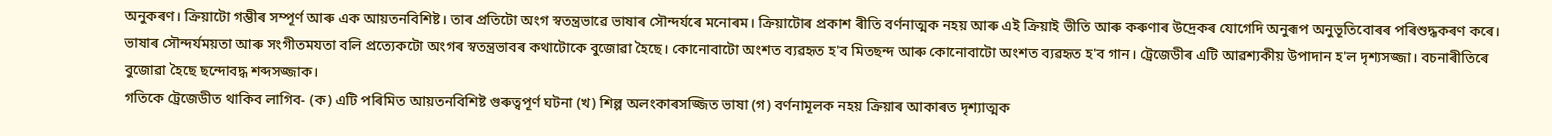অনুকৰণ। ক্ৰিয়াটো গম্ভীৰ সম্পূৰ্ণ আৰু এক আয়তনবিশিষ্ট। তাৰ প্রতিটো অংগ স্বতন্ত্রভাৱে ভাষাৰ সৌন্দৰ্যৰে মনোৰম। ক্ৰিয়াটোৰ প্রকাশ ৰীতি বর্ণনাত্মক নহয় আৰু এই ক্রিয়াই ভীতি আৰু কৰুণাৰ উদ্ৰেকৰ যোগেদি অনুৰূপ অনুভূতিবোৰৰ পৰিশুদ্ধকৰণ কৰে।
ভাষাৰ সৌন্দৰ্যময়তা আৰু সংগীতমযতা বলি প্রত্যেকটো অংগৰ স্বতন্ত্রভাবৰ কথাটোকে বুজোৱা হৈছে। কোনোবাটো অংশত ব্যৱহৃত হ'ব মিতছন্দ আৰু কোনোবাটো অংশত ব্যৱহৃত হ'ব গান। ট্রেজেডীৰ এটি আৱশ্যকীয় উপাদান হ'ল দৃশ্যসজ্জা। বচনাৰীতিৰে বুজোৱা হৈছে ছন্দোবদ্ধ শব্দসজ্জাক।
গতিকে ট্রেজেডীত থাকিব লাগিব- (ক) এটি পৰিমিত আয়তনবিশিষ্ট গুৰুত্বপূৰ্ণ ঘটনা (খ) শিল্প অলংকাৰসজ্জিত ভাষা (গ) বর্ণনামূলক নহয় ক্ৰিয়াৰ আকাৰত দৃশ্যাত্মক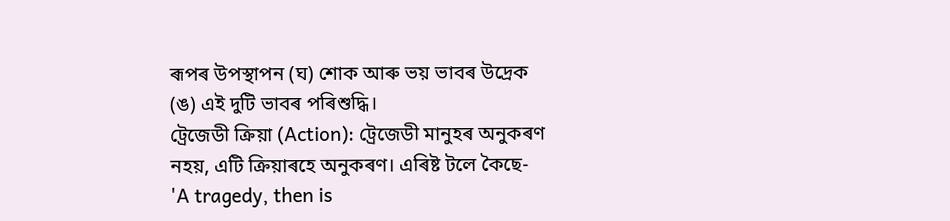ৰূপৰ উপস্থাপন (ঘ) শোক আৰু ভয় ভাবৰ উদ্ৰেক (ঙ) এই দুটি ভাবৰ পৰিশুদ্ধি।
ট্রেজেডী ক্রিয়া (Action): ট্রেজেডী মানুহৰ অনুকৰণ নহয়, এটি ক্ৰিয়াৰহে অনুকৰণ। এৰিষ্ট টলে কৈছে- 'A tragedy, then is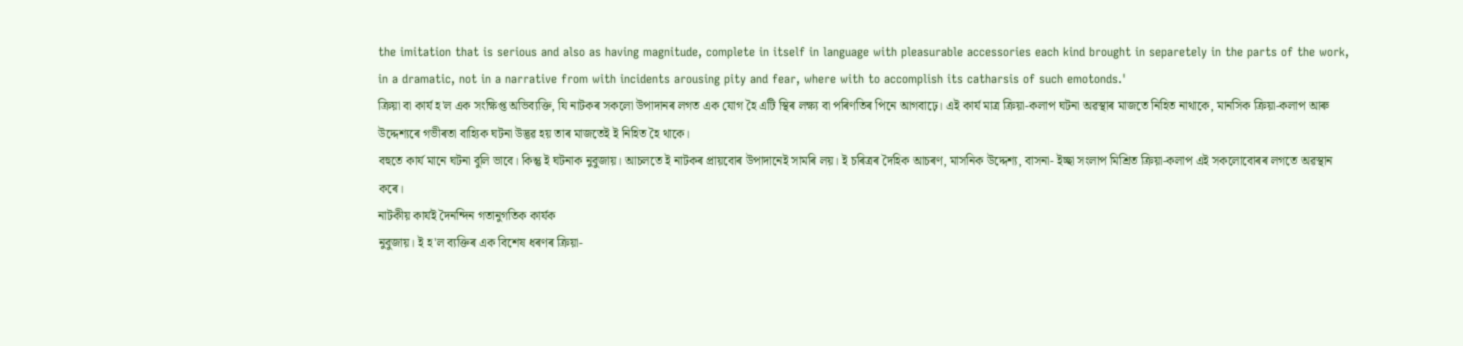the imitation that is serious and also as having magnitude, complete in itself in language with pleasurable accessories each kind brought in separetely in the parts of the work, in a dramatic, not in a narrative from with incidents arousing pity and fear, where with to accomplish its catharsis of such emotonds.'
ক্রিয়া বা কার্য হ'ল এক সংক্ষিপ্ত অভিব্যক্তি, যি নাটকৰ সকলো উপাদানৰ লগত এক যোগ হৈ এটি স্থিৰ লক্ষ্য বা পৰিণতিৰ পিনে আগবাঢ়ে। এই কার্য মাত্র ক্রিয়া-কলাপ ঘটনা অৱস্থাৰ মাজতে নিহিত নাথাকে, মানসিক ক্রিয়া-কলাপ আৰু উদ্দেশ্যৰে গভীৰতা বাহ্যিক ঘটনা উদ্ভৱ হয় তাৰ মাজতেই ই নিহিত হৈ থাকে।
বহুতে কার্য মানে ঘটনা বুলি ভাবে। কিন্তু ই ঘটনাক নুবুজায়। আচলতে ই নাটকৰ প্ৰায়বোৰ উপাদানেই সামৰি লয়। ই চৰিত্ৰৰ দৈহিক আচৰণ, মাসনিক উদ্দেশ্য, বাসনা- ইচ্ছা সংলাপ মিশ্রিত ক্রিয়া-কলাপ এই সকলোবোৰৰ লগতে অৱস্থান কৰে।
নাটকীয় কার্যই দৈনন্দিন গতানুগতিক কার্যক
নুবুজায়। ই হ'ল ব্যক্তিৰ এক বিশেষ ধৰণৰ ক্রিয়া-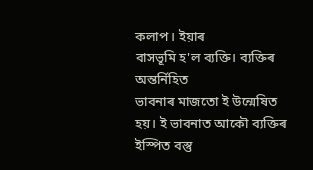কলাপ। ইয়াৰ
বাসভূমি হ'ল ব্যক্তি। ব্যক্তিৰ অন্তর্নিহিত
ভাবনাৰ মাজতো ই উন্মেষিত হয়। ই ভাবনাত আকৌ ব্যক্তিৰ ইস্পিত বস্তু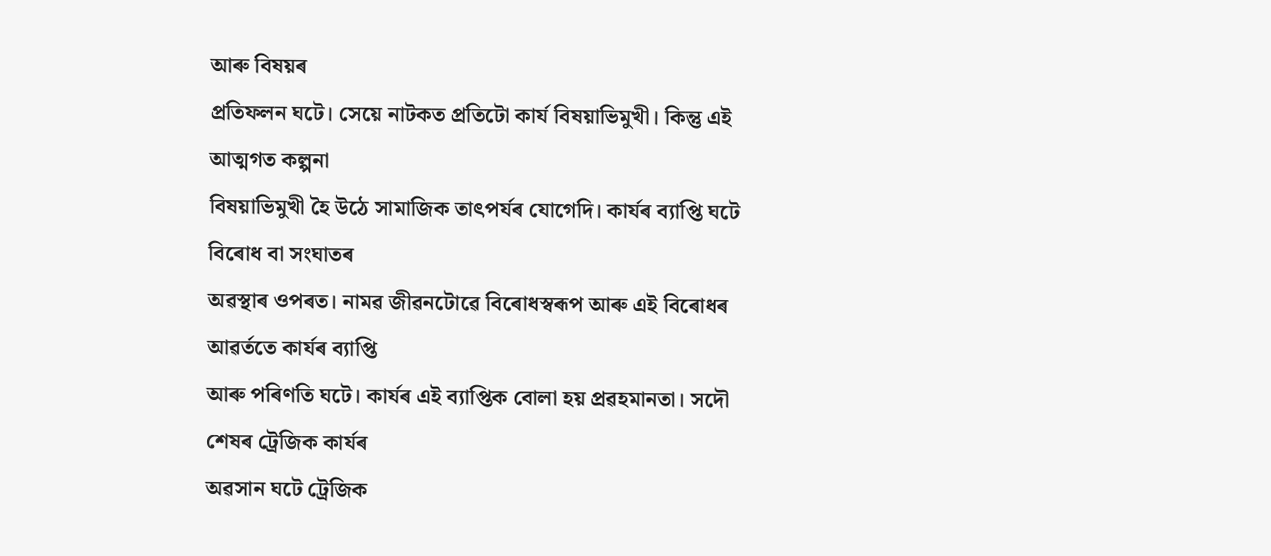আৰু বিষয়ৰ
প্ৰতিফলন ঘটে। সেয়ে নাটকত প্রতিটো কার্য বিষয়াভিমুখী। কিন্তু এই আত্মগত কল্পনা
বিষয়াভিমুখী হৈ উঠে সামাজিক তাৎপৰ্যৰ যোগেদি। কাৰ্যৰ ব্যাপ্তি ঘটে বিৰোধ বা সংঘাতৰ
অৱস্থাৰ ওপৰত। নামৱ জীৱনটোৱে বিৰোধস্বৰূপ আৰু এই বিৰোধৰ আৱৰ্ততে কাৰ্যৰ ব্যাপ্তি
আৰু পৰিণতি ঘটে। কাৰ্যৰ এই ব্যাপ্তিক বোলা হয় প্ৰৱহমানতা। সদৌ শেষৰ ট্রেজিক কাৰ্যৰ
অৱসান ঘটে ট্রেজিক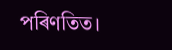পৰিণতিত।